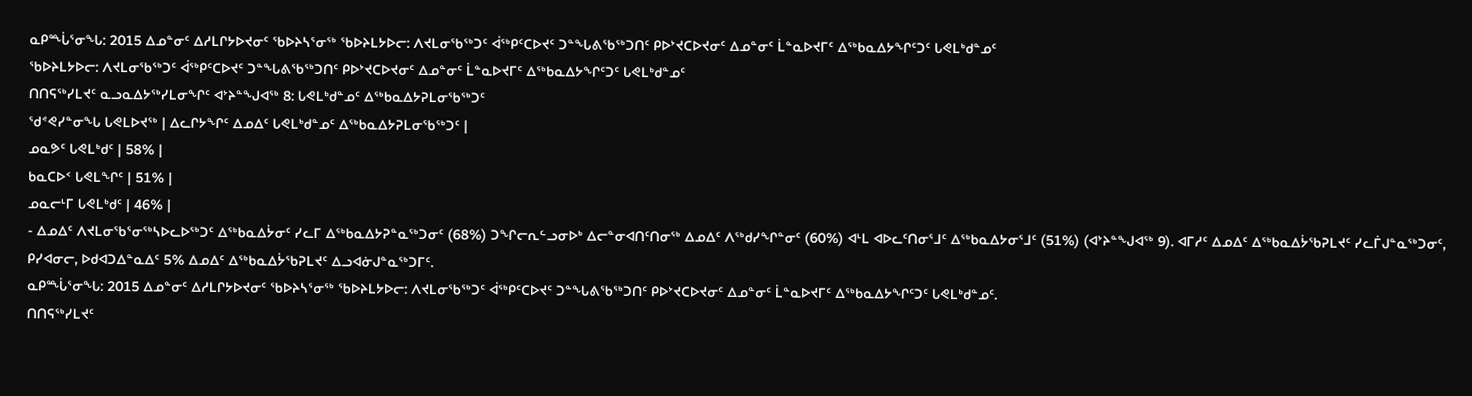ᓇᑭᙶᕐᓂᖓ: 2015 ᐃᓄᓐᓂᑦ ᐃᓱᒪᒋᔭᐅᔪᓂᑦ ᖃᐅᔨᓴᕐᓂᖅ ᖃᐅᔨᒪᔭᐅᓕ: ᐱᔪᒪᓂᖃᖅᑐᑦ ᐋᖅᑭᑦᑕᐅᔪᑦ ᑐᓐᖓᕕᖃᖅᑐᑎᑦ ᑭᐅᔾᔪᑕᐅᔪᓂᑦ ᐃᓄᓐᓂᑦ ᒫᓐᓇᐅᔪᒥᑦ ᐃᖅᑲᓇᐃᔭᖏᑦᑐᑦ ᒐᕙᒪᒃᑯᓐᓄᑦ
ᖃᐅᔨᒪᔭᐅᓕ: ᐱᔪᒪᓂᖃᖅᑐᑦ ᐋᖅᑭᑦᑕᐅᔪᑦ ᑐᓐᖓᕕᖃᖅᑐᑎᑦ ᑭᐅᔾᔪᑕᐅᔪᓂᑦ ᐃᓄᓐᓂᑦ ᒫᓐᓇᐅᔪᒥᑦ ᐃᖅᑲᓇᐃᔭᖏᑦᑐᑦ ᒐᕙᒪᒃᑯᓐᓄᑦ
ᑎᑎᕋᖅᓯᒪᔪᑦ ᓇᓗᓇᐃᔭᖅᓯᒪᓂᖏᑦ ᐊᔾᔨᓐᖑᐊᖅ 8: ᒐᕙᒪᒃᑯᓐᓄᑦ ᐃᖅᑲᓇᐃᔭᕈᒪᓂᖃᖅᑐᑦ
ᖁᕝᕙᓯᓐᓂᖓ ᒐᕙᒪᐅᔪᖅ | ᐃᓚᒋᔭᖏᑦ ᐃᓄᐃᑦ ᒐᕙᒪᒃᑯᓐᓄᑦ ᐃᖅᑲᓇᐃᔭᕈᒪᓂᖃᖅᑐᑦ |
ᓄᓇᕗᑦ ᒐᕙᒪᒃᑯᑦ | 58% |
ᑲᓇᑕᐅᑉ ᒐᕙᒪᖏᑦ | 51% |
ᓄᓇᓕᒻᒥ ᒐᕙᒪᒃᑯᑦ | 46% |
- ᐃᓄᐃᑦ ᐱᔪᒪᓂᖃᕐᓂᖅᓴᐅᓚᐅᖅᑐᑦ ᐃᖅᑲᓇᐃᔮᓂᑦ ᓯᓚᒥ ᐃᖅᑲᓇᐃᔭᕈᓐᓇᖅᑐᓂᑦ (68%) ᑐᖏᓕᕆᓪᓗᓂᐅᒃ ᐃᓕᓐᓂᐊᑎᑦᑎᓂᖅ ᐃᓄᐃᑦ ᐱᖅᑯᓯᖏᓐᓂᑦ (60%) ᐊᒻᒪ ᐊᐅᓚᑦᑎᓂᕐᒧᑦ ᐃᖅᑲᓇᐃᔭᓂᕐᒧᑦ (51%) (ᐊᔾᔨᓐᖑᐊᖅ 9). ᐊᒥᓱᑦ ᐃᓄᐃᑦ ᐃᖅᑲᓇᐃᔮᖃᕈᒪᔪᑦ ᓯᓚᒦᒍᓐᓇᖅᑐᓂᑦ, ᑭᓯᐊᓂᓕ, ᐅᑯᐊᑐᐃᓐᓇᐃᑦ 5% ᐃᓄᐃᑦ ᐃᖅᑲᓇᐃᔮᖃᕈᒪᔪᑦ ᐃᓗᐊᓃᒍᓐᓇᖅᑐᒥᑦ.
ᓇᑭᙶᕐᓂᖓ: 2015 ᐃᓄᓐᓂᑦ ᐃᓱᒪᒋᔭᐅᔪᓂᑦ ᖃᐅᔨᓴᕐᓂᖅ ᖃᐅᔨᒪᔭᐅᓕ: ᐱᔪᒪᓂᖃᖅᑐᑦ ᐋᖅᑭᑦᑕᐅᔪᑦ ᑐᓐᖓᕕᖃᖅᑐᑎᑦ ᑭᐅᔾᔪᑕᐅᔪᓂᑦ ᐃᓄᓐᓂᑦ ᒫᓐᓇᐅᔪᒥᑦ ᐃᖅᑲᓇᐃᔭᖏᑦᑐᑦ ᒐᕙᒪᒃᑯᓐᓄᑦ.
ᑎᑎᕋᖅᓯᒪᔪᑦ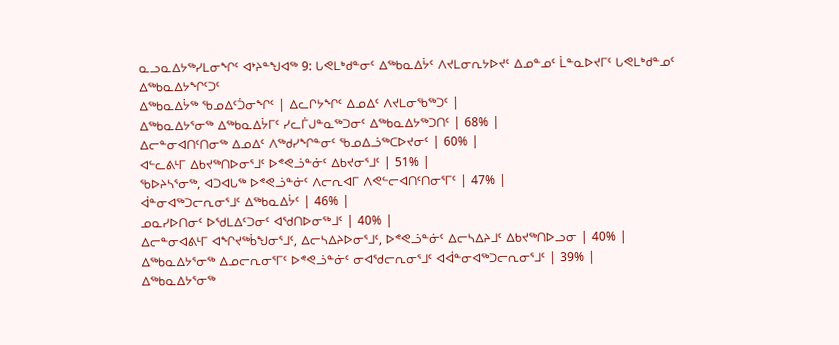ᓇᓗᓇᐃᔭᖅᓯᒪᓂᖏᑦ ᐊᔾᔨᓐᖑᐊᖅ 9: ᒐᕙᒪᒃᑯᓐᓂᑦ ᐃᖅᑲᓇᐃᔮᑦ ᐱᔪᒪᓂᕆᔭᐅᔪᑦ ᐃᓄᓐᓄᑦ ᒫᓐᓇᐅᔪᒥᑦ ᒐᕙᒪᒃᑯᓐᓄᑦ ᐃᖅᑲᓇᐃᔭᖏᑦᑐᑦ
ᐃᖅᑲᓇᐃᔮᖅ ᖃᓄᐃᑦᑑᓂᖏᑦ | ᐃᓚᒋᔭᖏᑦ ᐃᓄᐃᑦ ᐱᔪᒪᓂᖃᖅᑐᑦ |
ᐃᖅᑲᓇᐃᔭᕐᓂᖅ ᐃᖅᑲᓇᐃᔮᒥᑦ ᓯᓚᒦᒍᓐᓇᖅᑐᓂᑦ ᐃᖅᑲᓇᐃᔭᖅᑐᑎᑦ | 68% |
ᐃᓕᓐᓂᐊᑎᑦᑎᓂᖅ ᐃᓄᐃᑦ ᐱᖅᑯᓯᖏᓐᓂᑦ ᖃᓄᐃᓘᖅᑕᐅᔪᓂᑦ | 60% |
ᐊᓪᓚᕕᒻᒥ ᐃᑲᔪᖅᑎᐅᓂᕐᒧᑦ ᐅᕝᕙᓘᓐᓃᑦ ᐃᑲᔪᓂᕐᒧᑦ | 51% |
ᖃᐅᔨᓴᕐᓂᖅ, ᐊᑐᐊᒐᖅ ᐅᕝᕙᓘᓐᓃᑦ ᐱᓕᕆᐊᒥ ᐱᕙᓪᓕᐊᑎᑦᑎᓂᕐᒥᑦ | 47% |
ᐋᓐᓂᐊᖅᑐᓕᕆᓂᕐᒧᑦ ᐃᖅᑲᓇᐃᔮᑦ | 46% |
ᓄᓇᓯᐅᑎᓂᑦ ᐅᖁᒪᐃᑦᑐᓂᑦ ᐊᖁᑎᐅᓂᕐᒃᒧᑦ | 40% |
ᐃᓕᓐᓂᐊᕕᒻᒥ ᐊᖏᔪᖅᑳᖑᓂᕐᒧᑦ, ᐃᓕᓴᐃᔨᐅᓂᕐᒧᑦ, ᐅᕝᕙᓘᓐᓃᑦ ᐃᓕᓴᐃᔨᒧᑦ ᐃᑲᔪᖅᑎᐅᓗᓂ | 40% |
ᐃᖅᑲᓇᐃᔭᕐᓂᖅ ᐃᓄᓕᕆᓂᕐᒥᑦ ᐅᕝᕙᓘᓐᓃᑦ ᓂᐊᖁᓕᕆᓂᕐᒧᑦ ᐊᐋᓐᓂᐊᖅᑐᓕᕆᓂᕐᒧᑦ | 39% |
ᐃᖅᑲᓇᐃᔭᕐᓂᖅ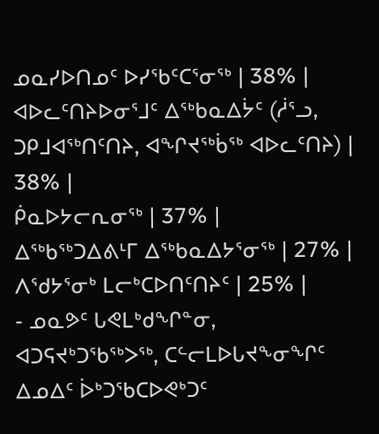ᓄᓇᓯᐅᑎᓄᑦ ᐅᓯᖃᑦᑕᕐᓂᖅ | 38% |
ᐊᐅᓚᑦᑎᔨᐅᓂᕐᒧᑦ ᐃᖅᑲᓇᐃᔮᑦ (ᓲᕐᓗ, ᑐᑭᒧᐊᖅᑎᑦᑎᔨ, ᐊᖏᔪᖅᑳᖅ ᐊᐅᓚᑦᑎᔨ) | 38% |
ᑮᓇᐅᔭᓕᕆᓂᖅ | 37% |
ᐃᖅᑲᖅᑐᐃᕕᒻᒥ ᐃᖅᑲᓇᐃᔭᕐᓂᖅ | 27% |
ᐱᖁᔭᕐᓂᒃ ᒪᓕᒃᑕᐅᑎᑦᑎᔨᑦ | 25% |
- ᓄᓇᕗᑦ ᒐᕙᒪᒃᑯᖏᓐᓂ, ᐊᑐᕋᔪᒃᑐᖃᖅᐳᖅ, ᑕᓪᓕᒪᐅᒐᔪᖕᓂᖏᑦ ᐃᓄᐃᑦ ᐆᒃᑐᖃᑕᐅᕙᒃᑐᑦ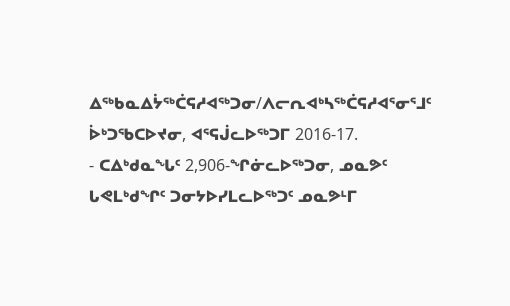ᐃᖅᑲᓇᐃᔮᖅᑖᕋᓱᐊᖅᑐᓂ/ᐱᓕᕆᐊᒃᓴᖅᑖᕋᓱᐊᕐᓂᕐᒧᑦ ᐆᒃᑐᖃᑕᐅᔪᓂ, ᐊᕐᕋᒎᓚᐅᖅᑐᒥ 2016-17.
- ᑕᐃᒃᑯᓇᖓᑦ 2,906-ᖏᓃᓚᐅᖅᑐᓂ, ᓄᓇᕗᑦ ᒐᕙᒪᒃᑯᖏᑦ ᑐᓂᔭᐅᓯᒪᓚᐅᖅᑐᑦ ᓄᓇᕗᒻᒥ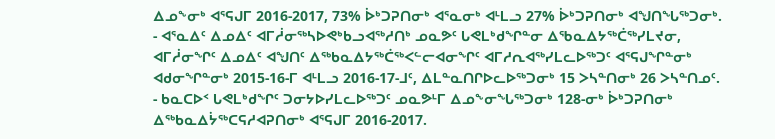ᐃᓄᖕᓂᒃ ᐊᕐᕋᒍᒥ 2016-2017, 73% ᐆᒃᑐᕈᑎᓂᒃ ᐊᕐᓇᓂᒃ ᐊᒻᒪᓗ 27% ᐆᒃᑐᕈᑎᓂᒃ ᐊᖑᑎᖓᖅᑐᓂᒃ.
- ᐊᕐᓇᐃᑦ ᐃᓄᐃᑦ ᐊᒥᓲᓂᖅᓴᐅᕙᒃᑲᓗᐊᖅᓱᑎᒃ ᓄᓇᕗᑦ ᒐᕙᒪᒃᑯᖏᓐᓂ ᐃᖃᓇᐃᔭᖅᑖᖅᓯᒪᔪᓂ, ᐊᒥᓲᓂᖏᑦ ᐃᓄᐃᑦ ᐊᖑᑎᑦ ᐃᖅᑲᓇᐃᔭᖅᑖᖅᐸᓪᓕᐊᓂᖏᑦ ᐊᒥᓱᕆᐊᖅᓯᒪᓚᐅᖅᑐᑦ ᐊᕐᕋᒍᖏᓐᓂᒃ ᐊᑯᓂᖏᓐᓂᒃ 2015-16-ᒥ ᐊᒻᒪᓗ 2016-17-ᒧᑦ, ᐃᒪᓐᓇᑎᒋᐅᓚᐅᖅᑐᓂᒃ 15 ᐳᓴᓐᑎᓂᒃ 26 ᐳᓴᓐᑎᓄᑦ.
- ᑲᓇᑕᐅᑉ ᒐᕙᒪᒃᑯᖏᑦ ᑐᓂᔭᐅᓯᒪᓚᐅᖅᑐᑦ ᓄᓇᕗᒻᒥ ᐃᓄᖕᓂᖓᖅᑐᓂᒃ 128-ᓂᒃ ᐆᒃᑐᕈᑎᓂᒃ ᐃᖅᑲᓇᐃᔮᖅᑕᕋᓱᐊᕈᑎᓂᒃ ᐊᕐᕋᒍᒥ 2016-2017.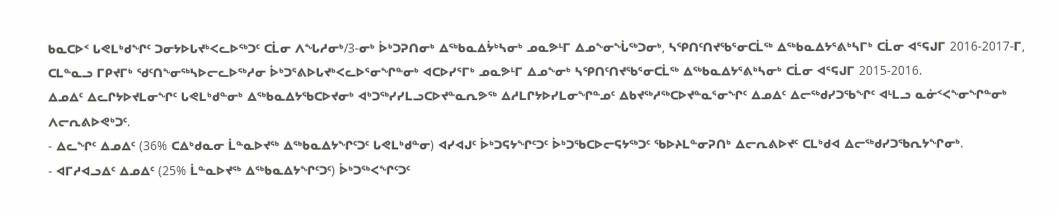ᑲᓇᑕᐅᑉ ᒐᕙᒪᒃᑯᖏᑦ ᑐᓂᔭᐅᒐᔪᒃᐸᓚᐅᖅᑐᑦ ᑕᒫᓂ ᐱᖓᓱᓂᒃ/3-ᓂᒃ ᐆᒃᑐᕈᑎᓂᒃ ᐃᖅᑲᓇᐃᔮᒃᓴᓂᒃ ᓄᓇᕗᒻᒥ ᐃᓄᖕᓂᖔᖅᑐᓂᒃ, ᓴᕿᑎᑦᑎᔪᖃᕐᓂᑕᒫᖅ ᐃᖅᑲᓇᐃᔭᕐᕕᒃᓴᒥᒃ ᑕᒫᓂ ᐊᕐᕋᒍᒥ 2016-2017-ᒥ, ᑕᒪᓐᓇᓗ ᒥᑭᔪᒥᒃ ᖁᑦᑎᖕᓂᖅᓴᐅᓕᓚᐅᖅᓱᓂ ᐆᒃᑐᕐᕕᐅᒐᔪᒃᐸᓚᐅᕐᓂᖏᓐᓂᒃ ᐊᑕᐅᓯᕐᒥᒃ ᓄᓇᕗᒻᒥ ᐃᓄᖕᓂᒃ ᓴᕿᑎᑦᑎᔪᖃᕐᓂᑕᒫᖅ ᐃᖅᑲᓇᐃᔭᕐᕕᒃᓴᓂᒃ ᑕᒫᓂ ᐊᕐᕋᒍᒥ 2015-2016.
ᐃᓄᐃᑦ ᐃᓚᒋᔭᐅᔪᒪᓂᖏᑦ ᒐᕙᒪᒃᑯᓐᓂᒃ ᐃᖅᑲᓇᐃᔭᖃᑕᐅᔪᓂᒃ ᐊᒃᑐᖅᓯᓯᒪᓗᑕᐅᔪᓐᓇᕆᕗᖅ ᐃᓱᒪᒋᔭᐅᓯᒪᓂᖏᓐᓄᑦ ᐃᑲᔪᖅᓱᖅᑕᐅᔪᓐᓇᕐᓂᖏᑦ ᐃᓄᐃᑦ ᐃᓕᖅᑯᓯᑐᖃᖏᑦ ᐊᒻᒪᓗ ᓇᓃᑉᐸᖕᓂᖏᓐᓂᒃ ᐱᓕᕆᕕᐅᕙᒃᑐᑦ.
- ᐃᓚᖏᑦ ᐃᓄᐃᑦ (36% ᑕᐃᒃᑯᓇᓂ ᒫᓐᓇᐅᔪᖅ ᐃᖅᑲᓇᐃᔭᖏᑦᑐᑦ ᒐᕙᒪᒃᑯᓐᓂ) ᐊᓯᐊᒍᑦ ᐆᒃᑐᕋᔭᖏᑦᑐᑦ ᐆᒃᑐᖃᑕᐅᓕᕋᔭᖅᑐᑦ ᖃᐅᔨᒪᓐᓂᕈᑎᒃ ᐃᓕᕆᕕᐅᔪᑦ ᑕᒪᒃᑯᐊ ᐃᓕᖅᑯᓯᑐᖃᕆᔭᖏᓂᒃ.
- ᐊᒥᓱᐊᓗᐃᑦ ᐃᓄᐃᑦ (25% ᒫᓐᓇᐅᔪᖅ ᐃᖅᑲᓇᐃᔭᖏᑦᑐᑦ) ᐆᒃᑐᖅᐸᖏᑦᑐᑦ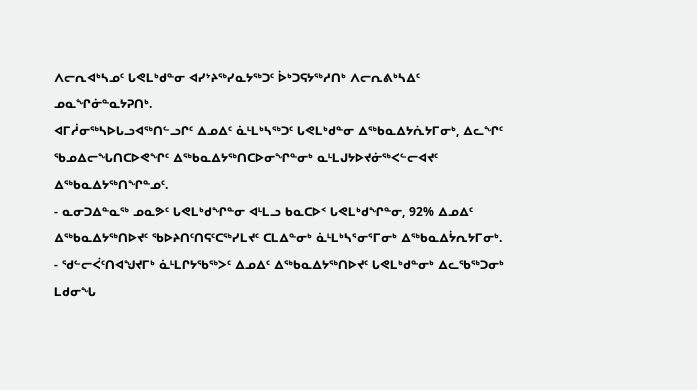ᐱᓕᕆᐊᒃᓴᓄᑦ ᒐᕙᒪᒃᑯᓐᓂ ᐊᓯᔾᔨᖅᓯᓇᔭᖅᑐᑦ ᐆᒃᑐᕋᔭᖅᓱᑎᒃ ᐱᓕᕆᕕᒃᓴᐃᑦ ᓄᓇᖏᓃᓐᓇᔭᕈᑎᒃ.
ᐊᒥᓲᓂᖅᓴᐅᒐᓗᐊᖅᑎᓪᓗᒋᑦ ᐃᓄᐃᑦ ᓈᒻᒪᒃᓴᖅᑐᑦ ᒐᕙᒪᒃᑯᓐᓂ ᐃᖅᑲᓇᐃᔭᕇᔭᒥᓂᒃ, ᐃᓚᖏᑦ ᖃᓄᐃᓕᖓᑎᑕᐅᕙᖏᑦ ᐃᖅᑲᓇᐃᔭᖅᑎᑕᐅᓂᖏᓐᓂᒃ ᓇᒻᒪᒍᔭᐅᔪᓃᖅᐸᓪᓕᐊᔪᑦ ᐃᖅᑲᓇᐃᔭᖅᑎᖏᓐᓄᑦ.
- ᓇᓂᑐᐃᓐᓇᖅ ᓄᓇᕗᑦ ᒐᕙᒪᒃᑯᖏᓐᓂ ᐊᒻᒪᓗ ᑲᓇᑕᐅᑉ ᒐᕙᒪᒃᑯᖏᓐᓂ, 92% ᐃᓄᐃᑦ ᐃᖅᑲᓇᐃᔭᖅᑎᐅᔪᑦ ᖃᐅᔨᑎᑦᑎᕋᑦᑕᖅᓯᒪᔪᑦ ᑕᒪᐃᓐᓂᒃ ᓈᒻᒪᒃᓴᕐᓂᕐᒥᓂᒃ ᐃᖅᑲᓇᐃᔮᕆᔭᒥᓂᒃ.
- ᖁᓪᓕᐹᑦᑎᐊᖑᔪᒥᒃ ᓈᒻᒪᒋᔭᖃᖅᐳᑦ ᐃᓄᐃᑦ ᐃᖅᑲᓇᐃᔭᖅᑎᐅᔪᑦ ᒐᕙᒪᒃᑯᓐᓂᒃ ᐃᓚᖃᖅᑐᓂᒃ ᒪᑯᓂᖓ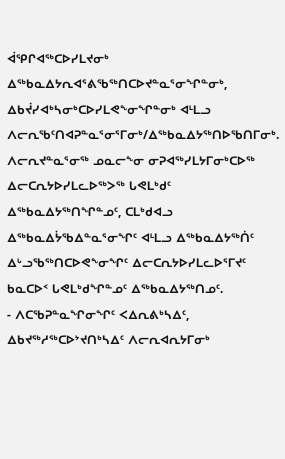ᐋᕿᒋᐊᖅᑕᐅᓯᒪᔪᓂᒃ ᐃᖅᑲᓇᐃᔭᕆᐊᕐᕕᖃᖅᑎᑕᐅᔪᓐᓇᕐᓂᖏᓐᓂᒃ, ᐃᑲᔫᓯᐊᒃᓴᓂᒃᑕᐅᓯᒪᕙᖕᓂᖏᓐᓂᒃ ᐊᒻᒪᓗ ᐱᓕᕆᖃᑦᑎᐊᕈᓐᓇᕐᓂᕐᒥᓂᒃ/ᐃᖅᑲᓇᐃᔭᖅᑎᐅᖃᑎᒥᓂᒃ. ᐱᓕᕆᔪᓐᓇᕐᓂᖅ ᓄᓇᓕᖕᓂ ᓂᕈᐊᖅᓯᒪᔭᒥᓂᒃᑕᐅᖅ ᐃᓕᑕᕆᔭᐅᓯᒪᓚᐅᖅᐳᖅ ᒐᕙᒪᒃᑯᑦ ᐃᖅᑲᓇᐃᔭᖅᑎᖏᓐᓄᑦ, ᑕᒪᒃᑯᐊᓗ ᐃᖅᑲᓇᐃᔮᖃᐃᓐᓇᕐᓂᖏᑦ ᐊᒻᒪᓗ ᐃᖅᑲᓇᐃᔭᖅᑏᑦ ᐃᒡᓗᖃᖅᑎᑕᐅᕙᖕᓂᖏᑦ ᐃᓕᑕᕆᔭᐅᓯᒪᓚᐅᕐᒥᔪᑦ ᑲᓇᑕᐅᑉ ᒐᕙᒪᒃᑯᖏᓐᓄᑦ ᐃᖅᑲᓇᐃᔭᖅᑎᓄᑦ.
- ᐱᑕᖃᕈᓐᓇᖏᓂᖏᑦ ᐸᐃᕆᕕᒃᓴᐃᑦ, ᐃᑲᔪᖅᓱᖅᑕᐅᔾᔪᑎᒃᓴᐃᑦ ᐱᓕᕆᐊᕆᔭᒥᓂᒃ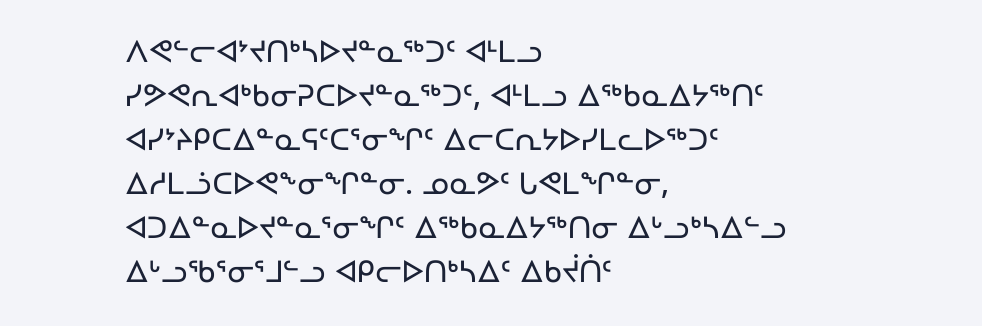ᐱᕙᓪᓕᐊᔾᔪᑎᒃᓴᐅᔪᓐᓇᖅᑐᑦ ᐊᒻᒪᓗ ᓯᕗᕙᕆᐊᒃᑲᓂᕈᑕᐅᔪᓐᓇᖅᑐᑦ, ᐊᒻᒪᓗ ᐃᖅᑲᓇᐃᔭᖅᑎᑦ ᐊᓯᔾᔨᑭᑕᐃᓐᓇᕋᑦᑕᕐᓂᖏᑦ ᐃᓕᑕᕆᔭᐅᓯᒪᓚᐅᖅᑐᑦ ᐃᓱᒪᓘᑕᐅᕙᖕᓂᖏᓐᓂ. ᓄᓇᕗᑦ ᒐᕙᒪᖏᓐᓂ, ᐊᑐᐃᓐᓇᐅᔪᓐᓇᕐᓂᖏᑦ ᐃᖅᑲᓇᐃᔭᖅᑎᓂ ᐃᒡᓗᒃᓴᐃᓪᓗ ᐃᒡᓗᖃᕐᓂᕐᒧᓪᓗ ᐊᑭᓕᐅᑎᒃᓴᐃᑦ ᐃᑲᔫᑏᑦ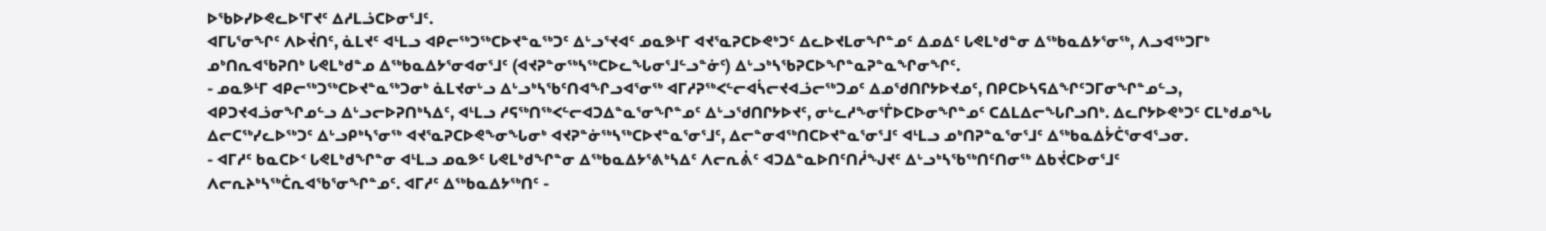ᐅᖃᐅᓯᐅᕙᓚᐅᕐᒥᔪᑦ ᐃᓱᒪᓘᑕᐅᓂᕐᒧᑦ.
ᐊᒥᒐᕐᓂᖏᑦ ᐱᐅᔫᑎᑦ, ᓈᒪᔪᑦ ᐊᒻᒪᓗ ᐊᑭᓕᖅᑐᖅᑕᐅᔪᓐᓇᖅᑐᑦ ᐃᒡᓗᕐᔪᐊᑦ ᓄᓇᕗᒻᒥ ᐊᔪᕐᓇᕈᑕᐅᕙᒃᑐᑦ ᐃᓚᐅᔪᒪᓂᖏᓐᓄᑦ ᐃᓄᐃᑦ ᒐᕙᒪᒃᑯᓐᓂ ᐃᖅᑲᓇᐃᔭᕐᓂᖅ, ᐱᓗᐊᖅᑐᒥᒃ ᓄᒃᑎᕆᐊᖃᕈᑎᒃ ᒐᕙᒪᒃᑯᓐᓄ ᐃᖅᑲᓇᐃᔭᕐᓂᐊᓂᕐᒧᑦ (ᐊᔪᕈᓐᓂᖅᓴᖅᑕᐅᓚᖓᓂᕐᒧᓪᓗᓐᓃᑦ) ᐃᒡᓗᒃᓴᖃᕈᑕᐅᖏᓐᓇᕈᓐᓇᖏᓂᖏᑦ.
- ᓄᓇᕗᒻᒥ ᐊᑭᓕᖅᑐᖅᑕᐅᔪᓐᓇᖅᑐᓂᒃ ᓈᒪᔪᓂᒡᓗ ᐃᒡᓗᒃᓴᖃᑦᑎᐊᖏᓗᐊᕐᓂᖅ ᐊᒥᓱᕈᖅᐸᓪᓕᐊᓵᓕᔪᐊᓘᓕᖅᑐᓄᑦ ᐃᓄᖁᑎᒋᔭᐅᔪᓄᑦ, ᑎᑭᑕᐅᓴᕋᐃᖏᑦᑐᒥᓂᖏᓐᓄᓪᓗ, ᐊᑭᑐᔪᐊᓘᓂᖏᓄᓪᓗ ᐃᒡᓗᓕᐅᕈᑎᒃᓴᐃᑦ, ᐊᒻᒪᓗ ᓱᕋᖅᑎᖅᐸᓪᓕᐊᑐᐃᓐᓇᕐᓂᖏᓐᓄᑦ ᐃᒡᓗᖁᑎᒋᔭᐅᔪᑦ, ᓂᒡᓚᓱᖕᓂᕐᒦᐅᑕᐅᓂᖏᓐᓄᑦ ᑕᐃᒪᐃᓕᖓᒋᓗᑎᒃ. ᐃᓚᒋᔭᐅᕙᒃᑐᑦ ᑕᒪᒃᑯᓄᖓ ᐃᓕᑕᖅᓯᓚᐅᖅᑐᑦ ᐃᒡᓗᑭᒃᓴᕐᓂᖅ ᐊᔪᕐᓇᕈᑕᐅᕙᖕᓂᖓᓂᒃ ᐊᔪᕈᓐᓃᖅᓴᖅᑕᐅᔪᓐᓇᕐᓂᕐᒧᑦ, ᐃᓕᓐᓂᐊᖅᑎᑕᐅᔪᓐᓇᕐᓂᕐᒧᑦ ᐊᒻᒪᓗ ᓄᒃᑎᕈᓐᓇᕐᓂᕐᒧᑦ ᐃᖅᑲᓇᐃᔮᑖᕐᓂᐊᕐᓗᓂ.
- ᐊᒥᓱᑦ ᑲᓇᑕᐅᑉ ᒐᕙᒪᒃᑯᖏᓐᓂ ᐊᒻᒪᓗ ᓄᓇᕗᑦ ᒐᕙᒪᒃᑯᖏᓐᓂ ᐃᖅᑲᓇᐃᔭᕐᕕᒃᓴᐃᑦ ᐱᓕᕆᕖᑦ ᐊᑐᐃᓐᓇᐅᑎᑦᑎᓲᖑᔪᑦ ᐃᒡᓗᒃᓴᖃᖅᑎᑦᑎᓂᖅ ᐃᑲᔫᑕᐅᓂᕐᒧᑦ ᐱᓕᕆᔨᒃᓴᖅᑖᕆᐊᖃᕐᓂᖏᓐᓄᑦ. ᐊᒥᓱᑦ ᐃᖅᑲᓇᐃᔭᖅᑎᑦ -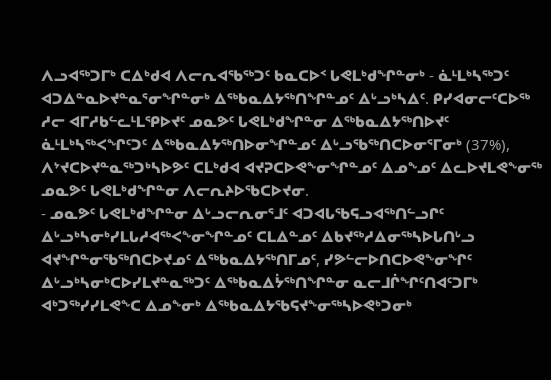ᐱᓗᐊᖅᑐᒥᒃ ᑕᐃᒃᑯᐊ ᐱᓕᕆᐊᖃᖅᑐᑦ ᑲᓇᑕᐅᑉ ᒐᕙᒪᒃᑯᖏᓐᓂᒃ - ᓈᒻᒪᒃᓴᖅᑐᑦ ᐊᑐᐃᓐᓇᐅᔪᓐᓇᕐᓂᖏᓐᓂᒃ ᐃᖅᑲᓇᐃᔭᖅᑎᖏᓐᓄᑦ ᐃᒡᓗᒃᓴᐃᑦ. ᑭᓯᐊᓂᓕᑦᑕᐅᖅ ᓱᓕ ᐊᒥᓱᑲᓪᓚᒻᒪᕿᐅᔪᑦ ᓄᓇᕗᑦ ᒐᕙᒪᒃᑯᖏᓐᓂ ᐃᖅᑲᓇᐃᔭᖅᑎᐅᔪᑦ ᓈᒻᒪᒃᓴᖅᐸᖏᑦᑐᑦ ᐃᖅᑲᓇᐃᔭᖅᑎᐅᓂᖏᓐᓄᑦ ᐃᒡᓗᖃᖅᑎᑕᐅᓂᕐᒥᓂᒃ (37%), ᐱᔾᔪᑕᐅᔪᓐᓇᖅᑐᒃᓴᐅᕗᑦ ᑕᒪᒃᑯᐊ ᐊᔪᕈᑕᐅᕙᖕᓂᖏᓐᓄᑦ ᐃᓄᖕᓄᑦ ᐃᓚᐅᔪᒪᕙᖕᓂᖅ ᓄᓇᕗᑦ ᒐᕙᒪᒃᑯᖏᓐᓂ ᐱᓕᕆᔨᐅᖃᑕᐅᔪᓂ.
- ᓄᓇᕗᑦ ᒐᕙᒪᒃᑯᖏᓐᓂ ᐃᒡᓗᓕᕆᓂᕐᒧᑦ ᐊᑐᐊᒐᖃᕋᓗᐊᖅᑎᓪᓗᒋᑦ ᐃᒡᓗᒃᓴᓂᒃᓯᒪᒐᓱᐊᖅᐸᖕᓂᖏᓐᓄᑦ ᑕᒪᐃᓐᓄᑦ ᐃᑲᔪᖅᓱᐃᓂᖅᓴᐅᒐᑎᒡᓗ ᐊᔪᖏᓐᓂᖃᖅᑎᑕᐅᔪᓄᑦ ᐃᖅᑲᓇᐃᔭᖅᑎᒥᓄᑦ, ᓯᕗᓪᓕᐅᑎᑕᐅᕙᖕᓂᖏᑦ ᐃᒡᓗᒃᓴᓂᒃᑕᐅᓯᒪᔪᓐᓇᖅᑐᑦ ᐃᖅᑲᓇᐃᔮᖅᑎᖏᓐᓂ ᓇᓕᒧᒌᖏᑦᑎᐊᑦᑐᒥᒃ ᐊᒃᑐᖅᓯᓯᒪᕙᖕᑕ ᐃᓄᖕᓂᒃ ᐃᖅᑲᓇᐃᔭᖃᕋᔪᖕᓂᖅᓴᐅᕙᒃᑐᓂᒃ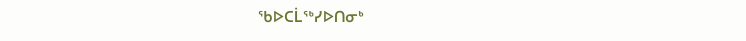ᖃᐅᑕᒫᖅᓯᐅᑎᓂᒃ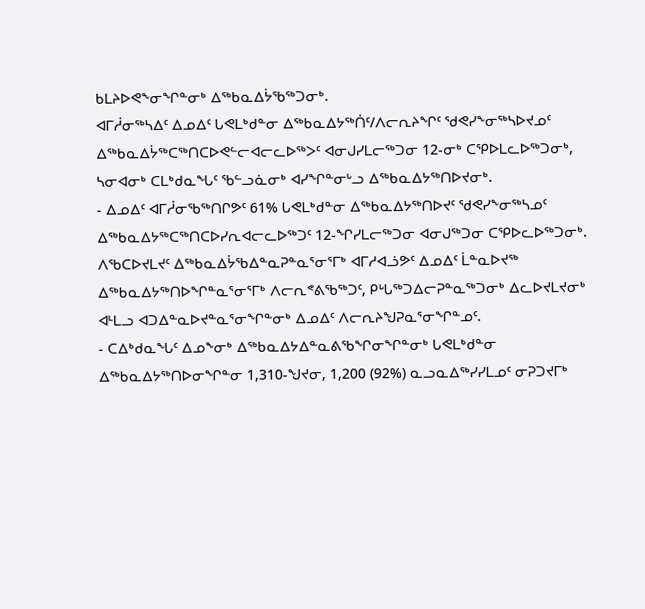ᑲᒪᔨᐅᕙᖕᓂᖏᓐᓂᒃ ᐃᖅᑲᓇᐃᔮᖃᖅᑐᓂᒃ.
ᐊᒥᓲᓂᖅᓴᐃᑦ ᐃᓄᐃᑦ ᒐᕙᒪᒃᑯᓐᓂ ᐃᖅᑲᓇᐃᔭᖅᑏᑦ/ᐱᓕᕆᔨᖏᑦ ᖁᕙᓯᖕᓂᖅᓴᐅᔪᓄᑦ ᐃᖅᑲᓇᐃᔮᖅᑕᖅᑎᑕᐅᕙᓪᓕᐊᓕᓚᐅᖅᐳᑦ ᐊᓂᒍᓯᒪᓕᖅᑐᓂ 12-ᓂᒃ ᑕᕿᐅᒪᓚᐅᖅᑐᓂᒃ, ᓴᓂᐊᓂᒃ ᑕᒪᒃᑯᓇᖓᑦ ᖃᓪᓗᓈᓂᒃ ᐊᓯᖏᓐᓂᒡᓗ ᐃᖅᑲᓇᐃᔭᖅᑎᐅᔪᓂᒃ.
- ᐃᓄᐃᑦ ᐊᒥᓲᓂᖃᖅᑎᒋᕗᑦ 61% ᒐᕙᒪᒃᑯᓐᓂ ᐃᖅᑲᓇᐃᔭᖅᑎᐅᔪᑦ ᖁᕙᓯᖕᓂᖅᓴᓄᑦ ᐃᖅᑲᓇᐃᔭᖅᑕᖅᑎᑕᐅᓯᕆᐊᓕᓚᐅᖅᑐᑦ 12-ᖏᓯᒪᓕᖅᑐᓂ ᐊᓂᒍᖅᑐᓂ ᑕᕿᐅᓚᐅᖅᑐᓂᒃ.
ᐱᖃᑕᐅᔪᒪᔪᑦ ᐃᖅᑲᓇᐃᔮᖃᐃᓐᓇᕈᓐᓇᕐᓂᕐᒥᒃ ᐊᒥᓱᐊᓘᕗᑦ ᐃᓄᐃᑦ ᒫᓐᓇᐅᔪᖅ ᐃᖅᑲᓇᐃᔭᖅᑎᐅᖏᓐᓇᕐᓂᕐᒥᒃ ᐱᓕᕆᕝᕕᖃᖅᑐᑦ, ᑭᒡᒐᖅᑐᐃᓕᕈᓐᓇᖅᑐᓂᒃ ᐃᓚᐅᔪᒪᔪᓂᒃ ᐊᒻᒪᓗ ᐊᑐᐃᓐᓇᐅᔪᓐᓇᕐᓂᖏᓐᓂᒃ ᐃᓄᐃᑦ ᐱᓕᕆᔨᖑᕈᓇᕐᓂᖏᓐᓄᑦ.
- ᑕᐃᒃᑯᓇᖓᑦ ᐃᓄᖕᓂᒃ ᐃᖅᑲᓇᐃᔭᐃᓐᓇᕕᖃᖏᓂᖏᓐᓂᒃ ᒐᕙᒪᒃᑯᓐᓂ ᐃᖅᑲᓇᐃᔭᖅᑎᐅᓂᖏᓐᓂ 1,310-ᖑᔪᓂ, 1,200 (92%) ᓇᓗᓇᐃᖅᓯᓯᒪᓄᑦ ᓂᕈᑐᔪᒥᒃ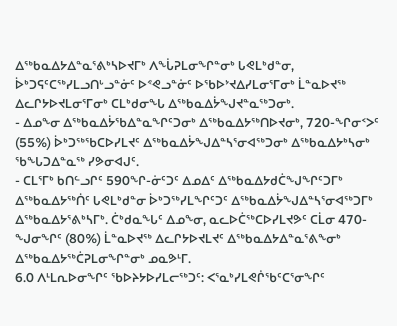ᐃᖅᑲᓇᐃᔭᐃᓐᓇᕐᕕᒃᓴᐅᔪᒥᒃ ᐱᖔᕈᒪᓂᖏᓐᓂᒃ ᒐᕙᒪᒃᑯᓐᓂ, ᐆᒃᑐᕋᑦᑕᖅᓯᒪᓗᑎᒡᓗᓐᓃᑦ ᐅᕝᕙᓗᓐᓃᑦ ᐅᖃᐅᔾᔪᐃᓯᒪᓂᕐᒥᓂᒃ ᒫᓐᓇᐅᔪᖅ ᐃᓚᒋᔭᐅᔪᒪᓂᕐᒥᓂᒃ ᑕᒪᒃᑯᓂᖓ ᐃᖅᑲᓇᐃᔮᖑᔪᓐᓇᖅᑐᓂᒃ.
- ᐃᓄᖕᓂ ᐃᖅᑲᓇᐃᔮᖃᐃᓐᓇᖏᑦᑐᓂᒃ ᐃᖅᑲᓇᐃᔭᖅᑎᐅᔪᓂᒃ, 720-ᖏᓂᑉᐳᑦ (55%) ᐆᒃᑐᖅᖃᑕᐅᓯᒪᔪᑦ ᐃᖅᑲᓇᐃᔮᖑᐃᓐᓴᕐᓂᐊᖅᑐᓂᒃ ᐃᖅᑲᓇᐃᔭᒃᓴᓂᒃ ᖃᖓᑐᐃᓐᓇᖅ ᓯᕗᓂᐊᒍᑦ.
- ᑕᒪᕐᒥᒃ ᑲᑎᓪᓗᒋᑦ 590ᖏ-ᓃᑦᑐᑦ ᐃᓄᐃᑦ ᐃᖅᑲᓇᐃᔭᑯᑖᖑᖏᑦᑐᒥᒃ ᐃᖅᑲᓇᐃᔭᖅᑏᑦ ᒐᕙᒪᒃᑯᓐᓂ ᐆᒃᑐᖅᓯᒪᖏᑦᑐᑦ ᐃᖅᑲᓇᐃᔮᖑᐃᓐᓴᕐᓂᐊᖅᑐᒥᒃ ᐃᖅᑲᓇᐃᔭᕐᕕᒃᓴᒥᒃ. ᑖᒃᑯᓇᖓᑦ ᐃᓄᖕᓂ, ᓇᓚᐅᑖᖅᑕᐅᓯᒪᔪᕗᑦ ᑕᒫᓂ 470-ᖑᓂᖏᑦ (80%) ᒫᓐᓇᐅᔪᖅ ᐃᓚᒋᔭᐅᔪᒪᔪᑦ ᐃᖅᑲᓇᐃᔭᐃᓐᓇᕐᕕᖕᓂᒃ ᐃᖅᑲᓇᐃᔭᖅᑖᕈᒪᓂᖏᓐᓂᒃ ᓄᓇᕗᒻᒥ.
6.0 ᐱᒻᒪᕆᐅᓂᖏᑦ ᖃᐅᔨᔭᐅᓯᒪᓕᖅᑐᑦ: ᐸᕐᓇᒃᓯᒪᕙᒌᖃᑦᑕᕐᓂᖏᑦ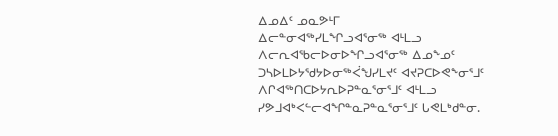ᐃᓄᐃᑦ ᓄᓇᕗᒻᒥ
ᐃᓕᓐᓂᐊᖅᓯᒪᖏᓗᐊᕐᓂᖅ ᐊᒻᒪᓗ ᐱᓕᕆᐊᖃᓕᐅᓂᐅᖏᓗᐊᕐᓂᖅ ᐃᓄᖕᓄᑦ ᑐᓴᐅᒪᐅᔭᖁᔭᐅᓂᖅᐹᖑᓯᒪᔪᑦ ᐊᔪᕈᑕᐅᕙᖕᓂᕐᒧᑦ ᐱᒋᐊᖅᑎᑕᐅᔭᕆᐅᕈᓐᓇᕐᓂᕐᒧᑦ ᐊᒻᒪᓗ ᓯᕗᒧᐊᒃᐸᓪᓕᐊᖏᓐᓇᕈᓐᓇᕐᓂᕐᒧᑦ ᒐᕙᒪᒃᑯᓐᓂ.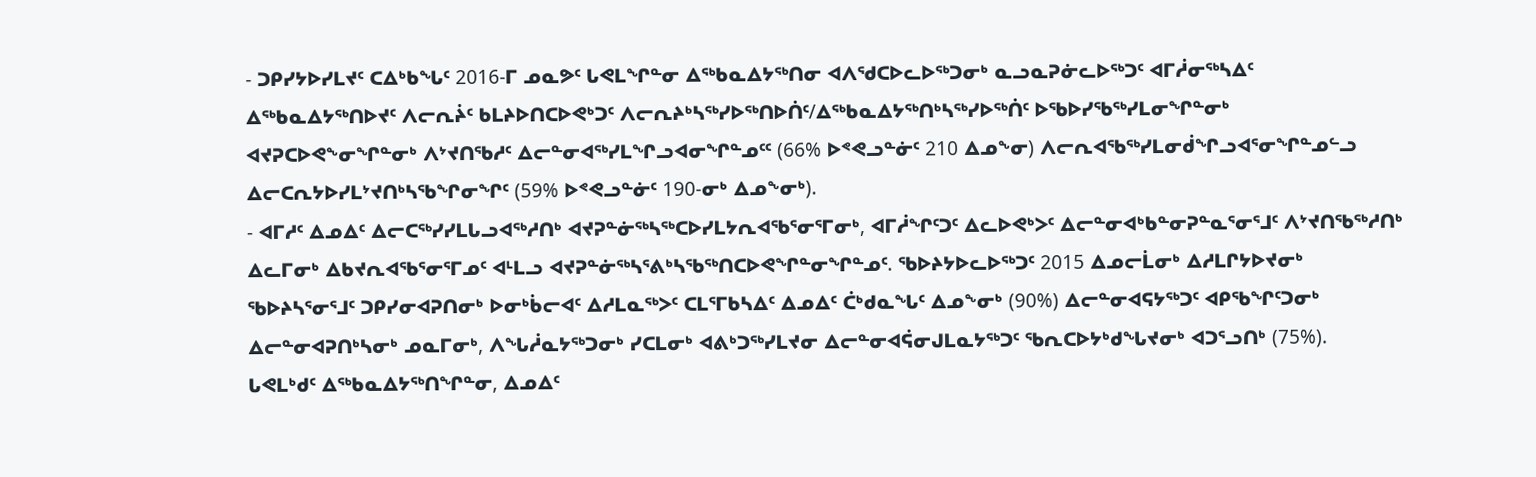- ᑐᑭᓯᔭᐅᓯᒪᔪᑦ ᑕᐃᒃᑲᖓᑦ 2016-ᒥ ᓄᓇᕗᑦ ᒐᕙᒪᖏᓐᓂ ᐃᖅᑲᓇᐃᔭᖅᑎᓂ ᐊᐱᖁᑕᐅᓚᐅᖅᑐᓂᒃ ᓇᓗᓇᕈᓃᓚᐅᖅᑐᑦ ᐊᒥᓲᓂᖅᓴᐃᑦ ᐃᖅᑲᓇᐃᔭᖅᑎᐅᔪᑦ ᐱᓕᕆᔩᑦ ᑲᒪᔨᐅᑎᑕᐅᕙᒃᑐᑦ ᐱᓕᕆᔨᒃᓴᖅᓯᐅᖅᑎᐅᑏᑦ/ᐃᖅᑲᓇᐃᔭᖅᑎᒃᓴᖅᓯᐅᖅᑏᑦ ᐅᖃᐅᓯᖃᖅᓯᒪᓂᖏᓐᓂᒃ ᐊᔪᕈᑕᐅᕙᖕᓂᖏᓐᓂᒃ ᐱᔾᔪᑎᖃᓱᑦ ᐃᓕᓐᓂᐊᖅᓯᒪᖏᓗᐊᓂᖏᓐᓄᑦᑦ (66% ᐅᕝᕙᓗᓐᓃᑦ 210 ᐃᓄᖕᓂ) ᐱᓕᕆᐊᖃᖅᓯᒪᓂᑰᖏᓗᐊᕐᓂᖏᓐᓄᓪᓗ ᐃᓕᑕᕆᔭᐅᓯᒪᔾᔪᑎᒃᓴᖃᖏᓂᖏᑦ (59% ᐅᕝᕙᓗᓐᓃᑦ 190-ᓂᒃ ᐃᓄᖕᓂᒃ).
- ᐊᒥᓱᑦ ᐃᓄᐃᑦ ᐃᓕᑕᖅᓯᓯᒪᒐᓗᐊᖅᓱᑎᒃ ᐊᔪᕈᓐᓃᖅᓴᖅᑕᐅᓯᒪᔭᕆᐊᖃᕐᓂᕐᒥᓂᒃ, ᐊᒥᓲᖏᑦᑐᑦ ᐃᓚᐅᕙᒃᐳᑦ ᐃᓕᓐᓂᐊᒃᑲᓐᓂᕈᓐᓇᕐᓂᕐᒧᑦ ᐱᔾᔪᑎᖃᖅᓱᑎᒃ ᐃᓚᒥᓂᒃ ᐃᑲᔪᕆᐊᖃᕐᓂᕐᒥᓄᑦ ᐊᒻᒪᓗ ᐊᔪᕈᓐᓃᖅᓴᕐᕕᒃᓴᖃᖅᑎᑕᐅᕙᖏᓐᓂᖏᓐᓄᑦ. ᖃᐅᔨᔭᐅᓚᐅᖅᑐᑦ 2015 ᐃᓄᓕᒫᓂᒃ ᐃᓱᒪᒋᔭᐅᔪᓂᒃ ᖃᐅᔨᓴᕐᓂᕐᒧᑦ ᑐᑭᓯᓂᐊᕈᑎᓂᒃ ᐅᓂᒃᑳᓕᐊᑦ ᐃᓱᒪᓇᖅᐳᑦ ᑕᒪᕐᒥᑲᓴᐃᑦ ᐃᓄᐃᑦ ᑖᒃᑯᓇᖓᑦ ᐃᓄᖕᓂᒃ (90%) ᐃᓕᓐᓂᐊᕋᔭᖅᑐᑦ ᐊᑭᖃᖏᑦᑐᓂᒃ ᐃᓕᓐᓂᐊᕈᑎᒃᓴᓂᒃ ᓄᓇᒥᓂᒃ, ᐱᖓᓲᓇᔭᖅᑐᓂᒃ ᓯᑕᒪᓂᒃ ᐊᕕᒃᑐᖅᓯᒪᔪᓂ ᐃᓕᓐᓂᐊᕌᓂᒍᒪᓇᔭᖅᑐᑦ ᖃᕆᑕᐅᔭᒃᑯᖓᔪᓂᒃ ᐊᑐᕐᓗᑎᒃ (75%).
ᒐᕙᒪᒃᑯᑦ ᐃᖅᑲᓇᐃᔭᖅᑎᖏᓐᓂ, ᐃᓄᐃᑦ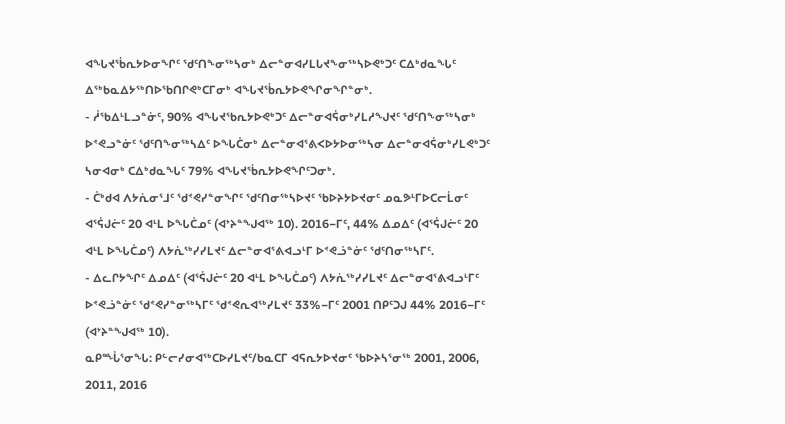ᐊᖓᔪᖄᕆᔭᐅᓂᖏᑦ ᖁᑦᑎᖕᓂᖅᓴᓂᒃ ᐃᓕᓐᓂᐊᓯᒪᒐᔪᖕᓂᖅᓴᐅᕙᒃᑐᑦ ᑕᐃᒃᑯᓇᖓᑦ ᐃᖅᑲᓇᐃᔭᖅᑎᐅᖃᑎᒋᕙᒃᑕᒥᓂᒃ ᐊᖓᔪᖄᕆᔭᐅᕙᖏᓂᖏᓐᓂᒃ.
- ᓲᖃᐃᒻᒪᓗᓐᓃᑦ, 90% ᐊᖓᔪᖃᕆᔭᐅᕙᒃᑐᑦ ᐃᓕᓐᓂᐊᕌᓂᒃᓯᒪᓱᖑᔪᑦ ᖁᑦᑎᖕᓂᖅᓴᓂᒃ ᐅᕝᕙᓗᓐᓃᑦ ᖁᑦᑎᖕᓂᖅᓴᐃᑦ ᐅᖓᑖᓂᒃ ᐃᓕᓐᓂᐊᕐᕕᐸᐅᔭᐅᓂᖅᓴᓂ ᐃᓕᓐᓂᐊᕌᓂᒃᓯᒪᕙᒃᑐᑦ ᓴᓂᐊᓂᒃ ᑕᐃᒃᑯᓇᖓᑦ 79% ᐊᖓᔪᖄᕆᔭᐅᕙᖏᑦᑐᓂᒃ.
- ᑖᒃᑯᐊ ᐱᔭᕇᓂᕐᒧᑦ ᖁᕝᕙᓯᓐᓂᖏᑦ ᖁᑦᑎᓂᖅᓴᐅᔪᑦ ᖃᐅᔨᔭᐅᔪᓂᑦ ᓄᓇᕗᒻᒥᐅᑕᓕᒫᓂᑦ ᐊᕐᕌᒍᓖᑦ 20 ᐊᒻᒪ ᐅᖓᑖᓄᑦ (ᐊᔾᔨᓐᖑᐊᖅ 10). 2016−ᒥᑦ, 44% ᐃᓄᐃᑦ (ᐊᕐᕌᒍᓖᑦ 20 ᐊᒻᒪ ᐅᖓᑖᓄᑦ) ᐱᔭᕇᖅᓯᓯᒪᔪᑦ ᐃᓕᓐᓂᐊᕐᕕᐊᓗᒻᒥ ᐅᕝᕙᓘᓐᓃᑦ ᖁᑦᑎᓂᖅᓴᒥᑦ.
- ᐃᓚᒋᔭᖏᑦ ᐃᓄᐃᑦ (ᐊᕐᕌᒍᓖᑦ 20 ᐊᒻᒪ ᐅᖓᑖᓄᑦ) ᐱᔭᕇᖅᓯᓯᒪᔪᑦ ᐃᓕᓐᓂᐊᕐᕕᐊᓗᒻᒥᑦ ᐅᕝᕙᓘᓐᓃᑦ ᖁᕝᕙᓯᓐᓂᖅᓴᒥᑦ ᖁᕝᕙᕆᐊᖅᓯᒪᔪᑦ 33%−ᒥᑦ 2001 ᑎᑭᑦᑐᒍ 44% 2016−ᒥᑦ (ᐊᔾᔨᓐᖑᐊᖅ 10).
ᓇᑭᙶᕐᓂᖓ: ᑭᓪᓕᓯᓂᐊᖅᑕᐅᓯᒪᔪᑦ/ᑲᓇᑕᒥ ᐊᕋᕆᔭᐅᔪᓂᑦ ᖃᐅᔨᓴᕐᓂᖅ 2001, 2006, 2011, 2016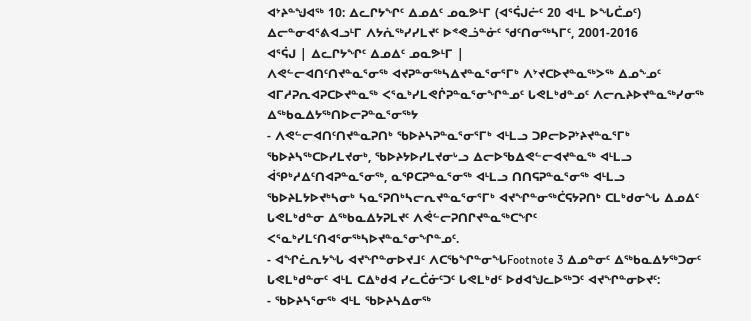ᐊᔾᔨᓐᖑᐊᖅ 10: ᐃᓚᒋᔭᖏᑦ ᐃᓄᐃᑦ ᓄᓇᕗᒻᒥ (ᐊᕐᕌᒍᓖᑦ 20 ᐊᒻᒪ ᐅᖓᑖᓄᑦ) ᐃᓕᓐᓂᐊᕐᕕᐊᓗᒻᒥ ᐱᔭᕇᖅᓯᓯᒪᔪᑦ ᐅᕝᕙᓘᓐᓃᑦ ᖁᑦᑎᓂᖅᓴᒥᑦ, 2001-2016
ᐊᕐᕌᒍ | ᐃᓚᒋᔭᖏᑦ ᐃᓄᐃᑦ ᓄᓇᕗᒻᒥ |
ᐱᕙᓪᓕᐊᑎᑦᑎᔪᓐᓇᕐᓂᖅ ᐊᔪᕈᓐᓂᖅᓴᐃᔪᓐᓇᕐᓂᕐᒥᒃ ᐱᔾᔪᑕᐅᔪᓐᓇᖅᐳᖅ ᐃᓄᖕᓄᑦ ᐊᒥᓱᕈᕆᐊᕈᑕᐅᔪᓐᓇᖅ ᐸᕐᓇᒃᓯᒪᕙᒌᕈᓐᓇᕐᓂᖏᓐᓄᑦ ᒐᕙᒪᒃᑯᓐᓄᑦ ᐱᓕᕆᔨᐅᔪᓐᓇᖅᓯᓂᖅ ᐃᖅᑲᓇᐃᔭᖅᑎᐅᓕᕈᓐᓇᕐᓂᖅᔭ
- ᐱᕙᓪᓕᐊᑎᑦᑎᔪᓐᓇᕈᑎᒃ ᖃᐅᔨᓴᕈᓐᓇᕐᓂᕐᒥᒃ ᐊᒻᒪᓗ ᑐᑭᓕᐅᕈᔾᔨᔪᓐᓇᕐᒥᒃ ᖃᐅᔨᓴᖅᑕᐅᓯᒪᔪᓂᒃ, ᖃᐅᔨᔭᐅᓯᒪᔪᓂᒡᓗ ᐃᓕᐅᖃᐃᕙᓪᓕᐊᔪᓐᓇᖅ ᐊᒻᒪᓗ ᐋᕿᒃᓱᐃᑦᑎᐊᕈᓐᓇᕐᓂᖅ, ᓇᕿᑕᕈᓐᓇᕐᓂᖅ ᐊᒻᒪᓗ ᑎᑎᕋᕈᓐᓇᕐᓂᖅ ᐊᒻᒪᓗ ᖃᐅᔨᒪᔭᐅᔪᒃᓴᓂᒃ ᓴᓇᕐᕈᑎᒃᓴᓕᕆᔪᓐᓇᕐᓂᕐᒥᒃ ᐊᔪᖏᓐᓂᖅᑖᕋᔭᕈᑎᒃ ᑕᒪᒃᑯᓂᖓ ᐃᓄᐃᑦ ᒐᕙᒪᒃᑯᓐᓂ ᐃᖅᑲᓇᐃᔭᕈᒪᔪᑦ ᐱᕚᓪᓕᕈᑎᒋᔪᓐᓇᖅᑕᖏᑦ ᐸᕐᓇᒃᓯᒪᑦᑎᐊᕐᓂᖅᓴᐅᔪᓐᓇᕐᓂᖏᓐᓄᑦ.
- ᐊᖏᓛᕆᔭᖓ ᐊᔪᖏᓐᓂᐅᔪᒧᑦ ᐱᑕᖃᖏᓐᓂᖓFootnote 3 ᐃᓄᓐᓂᑦ ᐃᖅᑲᓇᐃᔭᖅᑐᓂᑦ ᒐᕙᒪᒃᑯᓐᓂᑦ ᐊᒻᒪ ᑕᐃᒃᑯᐊ ᓯᓚᑖᓃᑦᑐᑦ ᒐᕙᒪᒃᑯᑦ ᐅᑯᐊᖑᓚᐅᖅᑐᑦ ᐊᔪᖏᓐᓂᐅᔪᑦ:
- ᖃᐅᔨᓴᕐᓂᖅ ᐊᒻᒪ ᖃᐅᔨᓴᐃᓂᖅ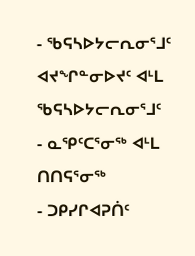- ᖃᕋᓴᐅᔭᓕᕆᓂᕐᒧᑦ ᐊᔪᖏᓐᓂᐅᔪᑦ ᐊᒻᒪ ᖃᕋᓴᐅᔭᓕᕆᓂᕐᒧᑦ
- ᓇᕿᑦᑕᕐᓂᖅ ᐊᒻᒪ ᑎᑎᕋᕐᓂᖅ
- ᑐᑭᓯᒋᐊᕈᑏᑦ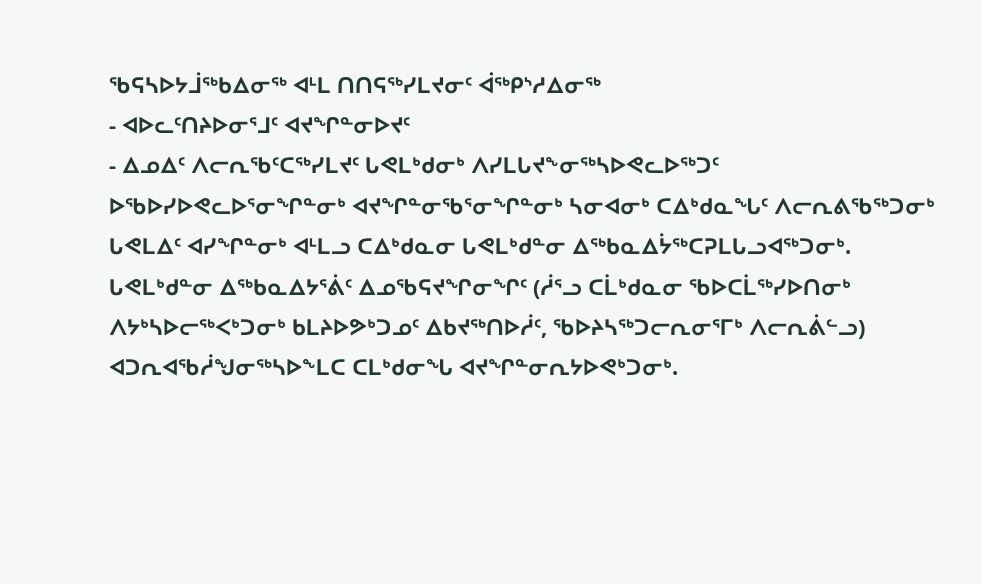ᖃᕋᓴᐅᔭᒨᖅᑲᐃᓂᖅ ᐊᒻᒪ ᑎᑎᕋᖅᓯᒪᔪᓂᑦ ᐋᖅᑭᔅᓱᐃᓂᖅ
- ᐊᐅᓚᑦᑎᔨᐅᓂᕐᒧᑦ ᐊᔪᖏᓐᓂᐅᔪᑦ
- ᐃᓄᐃᑦ ᐱᓕᕆᖃᑦᑕᖅᓯᒪᔪᑦ ᒐᕙᒪᒃᑯᓂᒃ ᐱᓯᒪᒐᔪᖕᓂᖅᓴᐅᕙᓚᐅᖅᑐᑦ ᐅᖃᐅᓯᐅᕙᓚᐅᕐᓂᖏᓐᓂᒃ ᐊᔪᖏᓐᓂᖃᕐᓂᖏᓐᓂᒃ ᓴᓂᐊᓂᒃ ᑕᐃᒃᑯᓇᖓᑦ ᐱᓕᕆᕕᖃᖅᑐᓂᒃ ᒐᕙᒪᐃᑦ ᐊᓯᖏᓐᓂᒃ ᐊᒻᒪᓗ ᑕᐃᒃᑯᓇᓂ ᒐᕙᒪᒃᑯᓐᓂ ᐃᖅᑲᓇᐃᔮᖅᑕᕈᒪᒐᓗᐊᖅᑐᓂᒃ. ᒐᕙᒪᒃᑯᓐᓂ ᐃᖅᑲᓇᐃᔭᕐᕖᑦ ᐃᓄᖃᕋᔪᖏᓂᖏᑦ (ᓲᕐᓗ ᑕᒫᒃᑯᓇᓂ ᖃᐅᑕᒫᖅᓯᐅᑎᓂᒃ ᐱᔭᒃᓴᐅᓕᖅᐸᒃᑐᓂᒃ ᑲᒪᔨᐅᕗᒃᑐᓄᑦ ᐃᑲᔪᖅᑎᐅᓲᑦ, ᖃᐅᔨᓴᖅᑐᓕᕆᓂᕐᒥᒃ ᐱᓕᕆᕖᓪᓗ) ᐊᑐᕆᐊᖃᓲᖑᓂᖅᓴᐅᖕᒪᑕ ᑕᒪᒃᑯᓂᖓ ᐊᔪᖏᓐᓂᕆᔭᐅᕙᒃᑐᓂᒃ.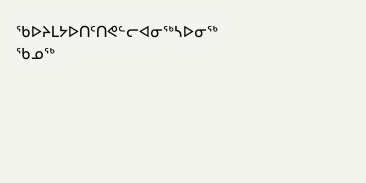ᖃᐅᔨᒪᔭᐅᑎᑦᑎᕙᓪᓕᐊᓂᖅᓴᐅᓂᖅ ᖃᓄᖅ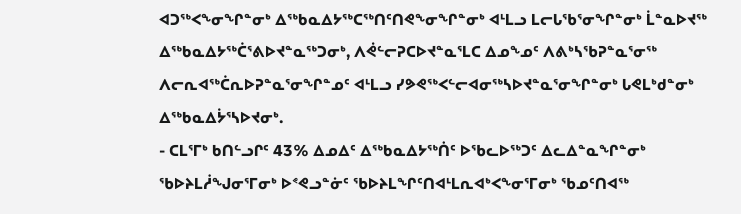ᐊᑐᖅᐸᖕᓂᖏᓐᓂᒃ ᐃᖅᑲᓇᐃᔭᖅᑕᖅᑎᑦᑎᕙᖕᓂᖏᓐᓂᒃ ᐊᒻᒪᓗ ᒪᓕᒐᖃᕐᓂᖏᓐᓂᒃ ᒫᓐᓇᐅᔪᖅ ᐃᖅᑲᓇᐃᔭᖅᑖᕐᕕᐅᔪᓐᓇᖅᑐᓂᒃ, ᐱᕚᓪᓕᕈᑕᐅᔪᓐᓇᕐᒪᑕ ᐃᓄᖕᓄᑦ ᐱᕕᒃᓴᖃᕈᓐᓇᕐᓂᖅ ᐱᓕᕆᐊᖅᑖᕆᐅᕈᓐᓇᕐᓂᖏᓐᓄᑦ ᐊᒻᒪᓗ ᓯᕗᕙᖅᐸᓪᓕᐊᓂᖅᓴᐅᔪᓐᓇᕐᓂᖏᓐᓂᒃ ᒐᕙᒪᒃᑯᓐᓂᒃ ᐃᖅᑲᓇᐃᔮᕐᓴᐅᔪᓂᒃ.
- ᑕᒪᕐᒥᒃ ᑲᑎᓪᓗᒋᑦ 43% ᐃᓄᐃᑦ ᐃᖅᑲᓇᐃᔭᖅᑏᑦ ᐅᖃᓚᐅᖅᑐᑦ ᐃᓚᐃᓐᓇᖏᓐᓂᒃ ᖃᐅᔨᒪᓲᖑᓂᕐᒥᓂᒃ ᐅᕝᕙᓗᓐᓃᑦ ᖃᐅᔨᒪᖏᑦᑎᐊᒻᒪᕆᐊᒃᐸᖕᓂᕐᒥᓂᒃ ᖃᓄᑦᑎᐊᖅ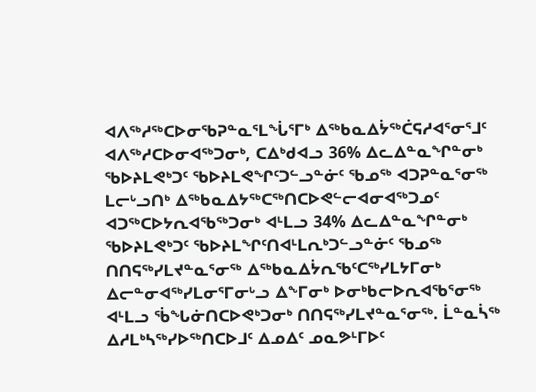ᐊᐱᖅᓱᖅᑕᐅᓂᖃᕈᓐᓇᕐᒪᖔᕐᒥᒃ ᐃᖅᑲᓇᐃᔮᖅᑖᕋᓱᐊᕐᓂᕐᒧᑦ ᐊᐱᖅᓱᑕᐅᓂᐊᖅᑐᓂᒃ, ᑕᐃᒃᑯᐊᓗ 36% ᐃᓚᐃᓐᓇᖏᓐᓂᒃ ᖃᐅᔨᒪᕙᒃᑐᑦ ᖃᐅᔨᒪᕙᖏᑦᑐᓪᓗᓐᓃᑦ ᖃᓄᖅ ᐊᑐᕈᓐᓇᕐᓂᖅ ᒪᓕᒡᓗᑎᒃ ᐃᖅᑲᓇᐃᔭᖅᑕᖅᑎᑕᐅᕙᓪᓕᐊᓂᐊᖅᑐᓄᑦ ᐊᑐᖅᑕᐅᔭᕆᐊᖃᖅᑐᓂᒃ ᐊᒻᒪᓗ 34% ᐃᓚᐃᓐᓇᖏᓐᓂᒃ ᖃᐅᔨᒪᕙᒃᑐᑦ ᖃᐅᔨᒪᖏᑦᑎᐊᒻᒪᕆᒃᑐᓪᓗᓐᓃᑦ ᖃᓄᖅ ᑎᑎᕋᖅᓯᒪᔪᓐᓇᕐᓂᖅ ᐃᖅᑲᓇᐃᔮᕆᖃᑦᑕᖅᓯᒪᔭᒥᓂᒃ ᐃᓕᓐᓂᐊᖅᓯᒪᓂᕐᒥᓂᒡᓗ ᐃᖕᒥᓂᒃ ᐅᓂᒃᑲᓕᐅᕆᐊᖃᕐᓂᖅ ᐊᒻᒪᓗ ᖄᖓᓃᑎᑕᐅᕙᒃᑐᓂᒃ ᑎᑎᕋᖅᓯᒪᔪᓐᓇᕐᓂᖅ. ᒫᓐᓇᓵᖅ ᐃᓱᒪᒃᓴᖅᓯᐅᖅᑎᑕᐅᒧᑦ ᐃᓄᐃᑦ ᓄᓇᕗᒻᒥᐅᑦ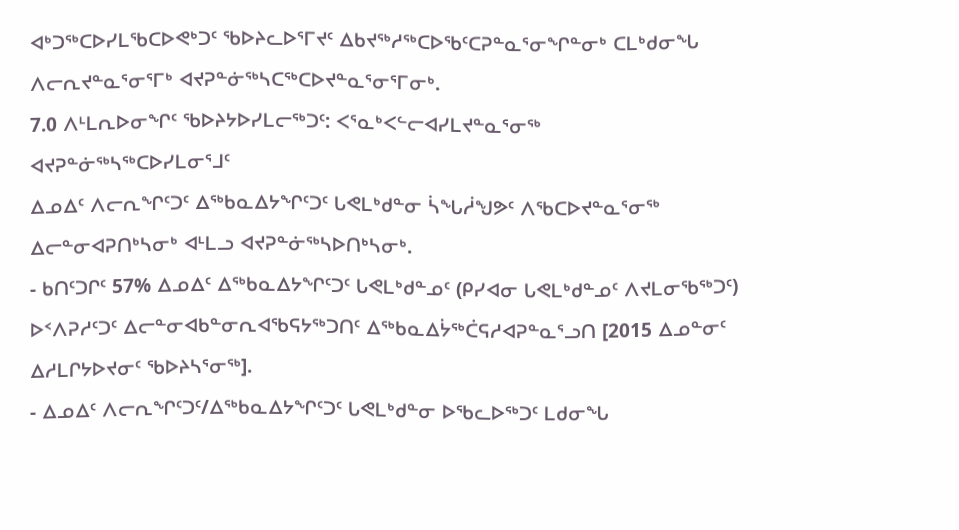ᐊᒃᑐᖅᑕᐅᓯᒪᖃᑕᐅᕙᒃᑐᑦ ᖃᐅᔨᓚᐅᕐᒥᔪᑦ ᐃᑲᔪᖅᓱᖅᑕᐅᖃᑦᑕᕈᓐᓇᕐᓂᖏᓐᓂᒃ ᑕᒪᒃᑯᓂᖓ ᐱᓕᕆᔪᓐᓇᕐᓂᕐᒥᒃ ᐊᔪᕈᓐᓃᖅᓴᑕᖅᑕᐅᔪᓐᓇᕐᓂᕐᒥᓂᒃ.
7.0 ᐱᒻᒪᕆᐅᓂᖏᑦ ᖃᐅᔨᔭᐅᓯᒪᓕᖅᑐᑦ: ᐸᕐᓇᒃᐸᓪᓕᐊᓯᒪᔪᓐᓇᕐᓂᖅ ᐊᔪᕈᓐᓃᖅᓴᖅᑕᐅᓯᒪᓂᕐᒧᑦ
ᐃᓄᐃᑦ ᐱᓕᕆᖏᑦᑐᑦ ᐃᖅᑲᓇᐃᔭᖏᑦᑐᑦ ᒐᕙᒪᒃᑯᓐᓂ ᓵᖓᓲᖑᕗᑦ ᐱᖃᑕᐅᔪᓐᓇᕐᓂᖅ ᐃᓕᓐᓂᐊᕈᑎᒃᓴᓂᒃ ᐊᒻᒪᓗ ᐊᔪᕈᓐᓃᖅᓴᐅᑎᒃᓴᓂᒃ.
- ᑲᑎᑦᑐᒋᑦ 57% ᐃᓄᐃᑦ ᐃᖅᑲᓇᐃᔭᖏᑦᑐᑦ ᒐᕙᒪᒃᑯᓐᓄᑦ (ᑭᓯᐊᓂ ᒐᕙᒪᒃᑯᓐᓄᑦ ᐱᔪᒪᓂᖃᖅᑐᑦ) ᐅᑉᐱᕈᓱᑦᑐᑦ ᐃᓕᓐᓂᐊᑲᓐᓂᕆᐊᖃᕋᔭᖅᑐᑎᑦ ᐃᖅᑲᓇᐃᔮᖅᑖᕋᓱᐊᕈᓐᓇᕐᓗᑎ [2015 ᐃᓄᓐᓂᑦ ᐃᓱᒪᒋᔭᐅᔪᓂᑦ ᖃᐅᔨᓴᕐᓂᖅ].
- ᐃᓄᐃᑦ ᐱᓕᕆᖏᑦᑐᑦ/ᐃᖅᑲᓇᐃᔭᖏᑦᑐᑦ ᒐᕙᒪᒃᑯᓐᓂ ᐅᖃᓚᐅᖅᑐᑦ ᒪᑯᓂᖓ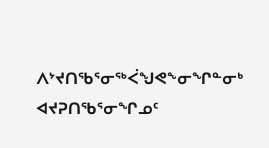ᐱᔾᔪᑎᖃᕐᓂᖅᐹᖑᕙᖕᓂᖏᓐᓂᒃ ᐊᔪᕈᑎᖃᕐᓂᖏᓄᑦ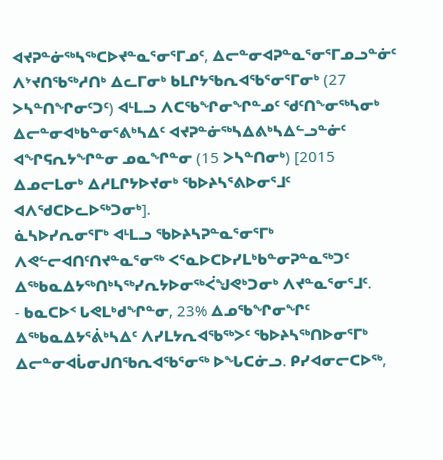ᐊᔪᕈᓐᓃᖅᓴᖅᑕᐅᔪᓐᓇᕐᓂᕐᒥᓄᑦ, ᐃᓕᓐᓂᐊᕈᓐᓇᕐᓂᕐᒥᓄᓗᓐᓃᑦ ᐱᔾᔪᑎᖃᖅᓱᑎᒃ ᐃᓚᒥᓂᒃ ᑲᒪᒋᔭᖃᕆᐊᖃᕐᓂᕐᒥᓂᒃ (27 ᐳᓴᓐᑎᖏᓂᑦᑐᑦ) ᐊᒻᒪᓗ ᐱᑕᖃᖏᓂᖏᓐᓄᑦ ᖁᑦᑎᖕᓂᖅᓴᓂᒃ ᐃᓕᓐᓂᐊᒃᑲᓐᓂᕐᕕᒃᓴᐃᑦ ᐊᔪᕈᓐᓃᖅᓴᐃᕕᒃᓴᐃᓪᓗᓐᓃᑦ ᐊᖏᕋᕆᔭᖏᓐᓂ ᓄᓇᖏᓐᓂ (15 ᐳᓴᓐᑎᓂᒃ) [2015 ᐃᓄᓕᒪᓂᒃ ᐃᓱᒪᒋᔭᐅᔪᓂᒃ ᖃᐅᔨᓴᕐᕕᐅᓂᕐᒧᑦ ᐊᐱᖁᑕᐅᓚᐅᖅᑐᓂᒃ].
ᓈᓴᐅᓯᕆᓂᕐᒥᒃ ᐊᒻᒪᓗ ᖃᐅᔨᓴᕈᓐᓇᕐᓂᕐᒥᒃ ᐱᕙᓪᓕᐊᑎᑦᑎᔪᓐᓇᕐᓂᖅ ᐸᕐᓇᐅᑕᐅᓯᒪᒃᑲᓐᓂᕈᓐᓇᖅᑐᑦ ᐃᖅᑲᓇᐃᔭᖅᑎᒃᓴᖅᓯᕆᔭᐅᓂᖅᐹᖑᕙᒃᑐᓂᒃ ᐱᔪᓐᓇᕐᓂᕐᒧᑦ.
- ᑲᓇᑕᐅᑉ ᒐᕙᒪᒃᑯᖏᓐᓂ, 23% ᐃᓄᖃᖏᓂᖏᑦ ᐃᖅᑲᓇᐃᔭᕐᕖᒃᓴᐃᑦ ᐱᓯᒪᔭᕆᐊᖃᖅᐳᑦ ᖃᐅᔨᓴᖅᑎᐅᓂᕐᒥᒃ ᐃᓕᓐᓂᐊᒑᓂᒍᑎᖃᕆᐊᖃᕐᓂᖅ ᐅᖓᑕᓃᓗ. ᑭᓯᐊᓂᓕᑕᐅᖅ,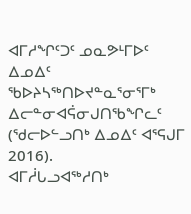ᐊᒥᓱᖏᑦᑐᑦ ᓄᓇᕗᒻᒥᐅᑦ ᐃᓄᐃᑦ ᖃᐅᔨᓴᖅᑎᐅᔪᓐᓇᕐᓂᕐᒥᒃ ᐃᓕᓐᓂᐊᕌᓂᒍᑎᖃᖏᓚᑦ (ᖁᓕᐅᓪᓗᑎᒃ ᐃᓄᐃᑦ ᐊᕐᕋᒍᒥ 2016).
ᐊᒥᓲᒐᓗᐊᖅᓱᑎᒃ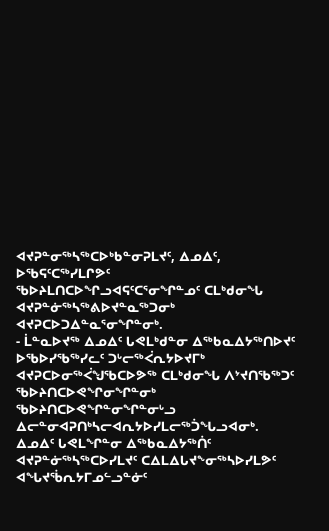ᐊᔪᕈᓐᓂᖅᓴᖅᑕᐅᒃᑲᓐᓂᕈᒪᔪᑦ, ᐃᓄᐃᑦ, ᐅᖃᕋᑦᑕᖅᓯᒪᒋᕗᑦ ᖃᐅᔨᒪᑎᑕᐅᖏᓗᐊᕋᑦᑕᕐᓂᖏᓐᓄᑦ ᑕᒪᒃᑯᓂᖓ ᐊᔪᕈᓐᓃᖅᓴᖅᕕᐅᔪᓐᓇᖅᑐᓂᒃ ᐊᔪᕈᑕᐅᑐᐃᓐᓇᕐᓂᖏᓐᓂᒃ.
- ᒫᓐᓇᐅᔪᖅ ᐃᓄᐃᑦ ᒐᕙᒪᒃᑯᓐᓂ ᐃᖅᑲᓇᐃᔭᖅᑎᐅᔪᑦ ᐅᖃᐅᓯᖃᖅᓯᓚᑦ ᑐᒡᓕᖅᐹᕆᔭᐅᔪᒥᒃ ᐊᔪᕈᑕᐅᓂᖅᐹᖑᖃᑕᐅᕗᖅ ᑕᒪᒃᑯᓂᖓ ᐱᔾᔪᑎᖃᖅᑐᑦ ᖃᐅᔨᑎᑕᐅᕙᖏᓂᖏᓐᓂᒃ ᖃᐅᔨᑎᑕᐅᕙᖏᓐᓂᖏᓐᓂᒡᓗ ᐃᓕᓐᓂᐊᕈᑎᒃᓴᓕᐊᕆᔭᐅᓯᒪᓕᖅᑑᖓᓗᐊᓂᒃ.
ᐃᓄᐃᑦ ᒐᕙᒪᖏᓐᓂ ᐃᖅᑲᓇᐃᔭᖅᑏᑦ ᐊᔪᕈᓐᓃᖅᓴᖅᑕᐅᓯᒪᔪᑦ ᑕᐃᒪᐃᒐᔪᖕᓂᖅᓴᐅᓯᒪᕗᑦ ᐊᖓᔪᖄᕆᔭᒥᓄᓪᓗᓐᓃᑦ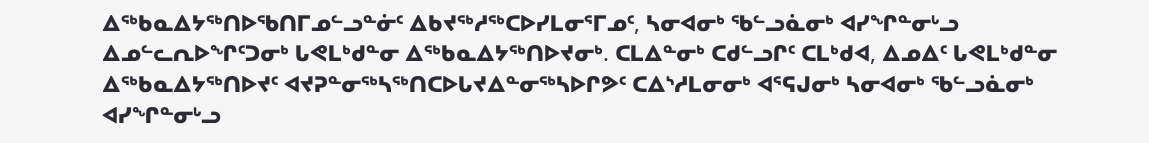ᐃᖅᑲᓇᐃᔭᖅᑎᐅᖃᑎᒥᓄᓪᓗᓐᓃᑦ ᐃᑲᔪᖅᓱᖅᑕᐅᓯᒪᓂᕐᒥᓄᑦ, ᓴᓂᐊᓂᒃ ᖃᓪᓗᓈᓂᒃ ᐊᓯᖏᓐᓂᒡᓗ ᐃᓄᓪᓚᕆᐅᖏᑦᑐᓂᒃ ᒐᕙᒪᒃᑯᓐᓂ ᐃᖅᑲᓇᐃᔭᖅᑎᐅᔪᓂᒃ. ᑕᒪᐃᓐᓂᒃ ᑕᑯᓪᓗᒋᑦ ᑕᒪᒃᑯᐊ, ᐃᓄᐃᑦ ᒐᕙᒪᒃᑯᓐᓂ ᐃᖅᑲᓇᐃᔭᖅᑎᐅᔪᑦ ᐊᔪᕈᓐᓂᖅᓴᖅᑎᑕᐅᒐᔪᐃᓐᓂᖅᓴᐅᒋᕗᑦ ᑕᐃᔅᓱᒪᓂᓂᒃ ᐊᕐᕋᒍᓂᒃ ᓴᓂᐊᓂᒃ ᖃᓪᓗᓈᓂᒃ ᐊᓯᖏᓐᓂᒡᓗ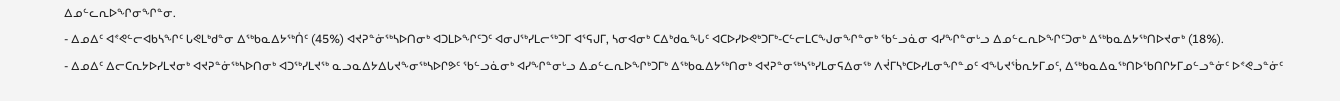ᐃᓄᓪᓚᕆᐅᖏᓂᖏᓐᓂ.
- ᐃᓄᐃᑦ ᐊᕝᕙᓪᓕᐊᑲᓴᖏᑦ ᒐᕙᒪᒃᑯᓐᓂ ᐃᖅᑲᓇᐃᔭᖅᑏᑦ (45%) ᐊᔪᕈᓐᓃᖅᓴᐅᑎᓂᒃ ᐊᑐᒪᐅᖏᑦᑐᑦ ᐊᓂᒍᖅᓯᒪᓕᖅᑐᒥ ᐊᕐᕋᒍᒥ, ᓴᓂᐊᓂᒃ ᑕᐃᒃᑯᓇᖓᑦ ᐊᑕᐅᓯᐅᕙᒃᑐᒥᒃ-ᑕᓪᓕᒪᑕᖑᓂᖏᓐᓂᒃ ᖃᓪᓗᓈᓂ ᐊᓯᖏᓐᓂᒡᓗ ᐃᓄᓪᓚᕆᐅᖏᑦᑐᓂᒃ ᐃᖅᑲᓇᐃᔭᖅᑎᐅᔪᓂᒃ (18%).
- ᐃᓄᐃᑦ ᐃᓕᑕᕆᔭᐅᓯᒪᔪᓂᒃ ᐊᔪᕈᓐᓃᖅᓴᐅᑎᓂᒃ ᐊᑐᖅᓯᒪᔪᖅ ᓇᓗᓇᐃᔭᐃᒐᔪᖕᓂᖅᓴᐅᒋᕗᑦ ᖃᓪᓗᓈᓂᒃ ᐊᓯᖏᓐᓂᒡᓗ ᐃᓄᓪᓚᕆᐅᖏᒃᑐᒥᒃ ᐃᖅᑲᓇᐃᔭᖅᑎᓂᒃ ᐊᔪᕈᓐᓂᖅᓴᖅᓯᒪᓂᕋᐃᓂᖅ ᐱᔫᒥᓴᒃᑕᐅᓯᒪᓂᖏᓐᓄᑦ ᐊᖓᔪᖄᕆᔭᒥᓄᑦ, ᐃᖅᑲᓇᐃᓇᖅᑎᐅᖃᑎᒋᔭᒥᓄᓪᓗᓐᓃᑦ ᐅᕝᕙᓗᓐᓃᑦ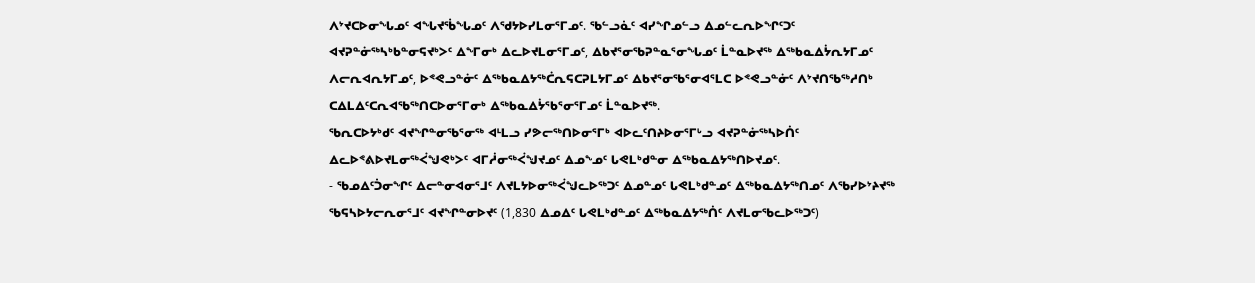ᐱᔾᔪᑕᐅᓂᖓᓄᑦ ᐊᖓᔪᖄᖓᓄᑦ ᐱᖁᔭᐅᓯᒪᓂᕐᒥᓄᑦ. ᖃᓪᓗᓈᑦ ᐊᓯᖏᓄᓪᓗ ᐃᓄᓪᓚᕆᐅᖏᑦᑐᑦ ᐊᔪᕈᓐᓃᖅᓴᒃᑲᓐᓂᕋᔪᒃᐳᑦ ᐃᖕᒥᓂᒃ ᐃᓚᐅᔪᒪᓂᕐᒥᓄᑦ, ᐃᑲᔪᕐᓂᖃᕈᓐᓇᕐᓂᖓᓄᑦ ᒫᓐᓇᐅᔪᖅ ᐃᖅᑲᓇᐃᔮᕆᔭᒥᓄᑦ ᐱᓕᕆᐊᕆᔭᒥᓄᑦ, ᐅᕝᕙᓗᓐᓃᑦ ᐃᖅᑲᓇᐃᔭᖅᑖᕆᕋᑕᕈᒪᔭᒥᓄᑦ ᐃᑲᔪᕐᓂᖃᕐᓂᐊᕐᒪᑕ ᐅᕝᕙᓗᓐᓃᑦ ᐱᔾᔪᑎᖃᖅᓱᑎᒃ ᑕᐃᒪᐃᑦᑕᕆᐊᖃᖅᑎᑕᐅᓂᕐᒥᓂᒃ ᐃᖅᑲᓇᐃᔮᕐᑲᕐᓂᕐᒥᓄᑦ ᒫᓐᓇᐅᔪᖅ.
ᖃᕆᑕᐅᔭᒃᑯᑦ ᐊᔪᖏᓐᓂᖃᕐᓂᖅ ᐊᒻᒪᓗ ᓯᕗᓕᖅᑎᐅᓂᕐᒥᒃ ᐊᐅᓚᑦᑎᔨᐅᓂᕐᒥᒡᓗ ᐊᔪᕈᓐᓃᖅᓴᐅᑏᑦ ᐃᓚᐅᕝᕕᐅᔪᒪᓂᖅᐹᖑᕙᒃᐳᑦ ᐊᒥᓲᓂᖅᐹᖑᔪᓄᑦ ᐃᓄᖕᓄᑦ ᒐᕙᒪᒃᑯᓐᓂ ᐃᖅᑲᓇᐃᔭᖅᑎᐅᔪᓄᑦ.
- ᖃᓄᐃᑦᑑᓂᖏᑦ ᐃᓕᓐᓂᐊᓂᕐᒧᑦ ᐱᔪᒪᔭᐅᓂᖅᐹᖑᓚᐅᖅᑐᑦ ᐃᓄᓐᓄᑦ ᒐᕙᒪᒃᑯᓐᓄᑦ ᐃᖅᑲᓇᐃᔭᖅᑎᓄᑦ ᐱᖃᓯᐅᔾᔨᔪᖅ ᖃᕋᓴᐅᔭᓕᕆᓂᕐᒧᑦ ᐊᔪᖏᓐᓂᐅᔪᑦ (1,830 ᐃᓄᐃᑦ ᒐᕙᒪᒃᑯᓐᓄᑦ ᐃᖅᑲᓇᐃᔭᖅᑏᑦ ᐱᔪᒪᓂᖃᓚᐅᖅᑐᑦ)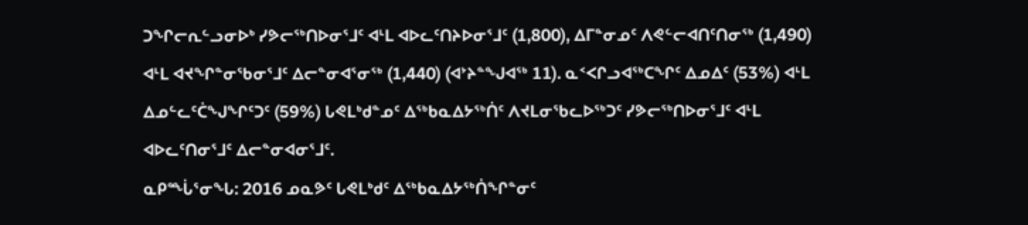ᑐᖏᓕᕆᓪᓗᓂᐅᒃ ᓯᕗᓕᖅᑎᐅᓂᕐᒧᑦ ᐊᒻᒪ ᐊᐅᓚᑦᑎᔨᐅᓂᕐᒧᑦ (1,800), ᐃᒥᓐᓂᓄᑦ ᐱᕙᓪᓕᐊᑎᑦᑎᓂᖅ (1,490) ᐊᒻᒪ ᐊᔪᖏᓐᓂᖃᓂᕐᒧᑦ ᐃᓕᓐᓂᐊᕐᓂᖅ (1,440) (ᐊᔾᔨᓐᖑᐊᖅ 11). ᓇᑉᐸᒋᓗᐊᖅᑕᖏᑦ ᐃᓄᐃᑦ (53%) ᐊᒻᒪ ᐃᓄᓪᓚᑦᑖᖑᖏᑦᑐᑦ (59%) ᒐᕙᒪᒃᑯᓐᓄᑦ ᐃᖅᑲᓇᐃᔭᖅᑏᑦ ᐱᔪᒪᓂᖃᓚᐅᖅᑐᑦ ᓯᕗᓕᖅᑎᐅᓂᕐᒧᑦ ᐊᒻᒪ ᐊᐅᓚᑦᑎᓂᕐᒧᑦ ᐃᓕᓐᓂᐊᓂᕐᒧᑦ.
ᓇᑭᙶᕐᓂᖓ: 2016 ᓄᓇᕗᑦ ᒐᕙᒪᒃᑯᑦ ᐃᖅᑲᓇᐃᔭᖅᑏᖏᓐᓂᑦ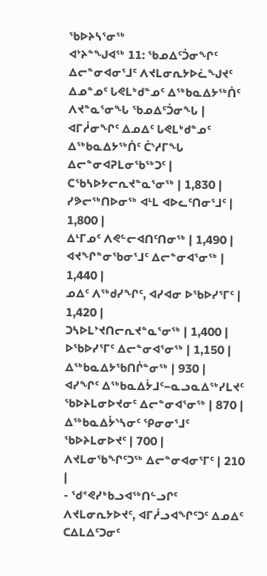ᖃᐅᔨᓴᕐᓂᖅ
ᐊᔾᔨᓐᖑᐊᖅ 11: ᖃᓄᐃᑦᑑᓂᖏᑦ ᐃᓕᓐᓂᐊᓂᕐᒧᑦ ᐱᔪᒪᓂᕆᔭᐅᓛᖑᔪᑦ ᐃᓄᓐᓄᑦ ᒐᕙᒪᒃᑯᓐᓄᑦ ᐃᖅᑲᓇᐃᔭᖅᑏᑦ
ᐱᔪᓐᓇᕐᓂᖓ ᖃᓄᐃᑦᑑᓂᖓ | ᐊᒥᓲᓂᖏᑦ ᐃᓄᐃᑦ ᒐᕙᒪᒃᑯᓐᓄᑦ ᐃᖅᑲᓇᐃᔭᖅᑏᑦ ᑖᔅᓱᒥᖓ ᐃᓕᓐᓂᐊᕈᒪᓂᖃᖅᑐᑦ |
Cᖃᓴᐅᔭᓕᕆᔪᓐᓇᕐᓂᖅ | 1,830 |
ᓯᕗᓕᖅᑎᐅᓂᖅ ᐊᒻᒪ ᐊᐅᓚᑦᑎᓂᕐᒧᑦ | 1,800 |
ᐃᒻᒥᓄᑦ ᐱᕙᓪᓕᐊᑎᑦᑎᓂᖅ | 1,490 |
ᐊᔪᖏᓐᓂᖃᓂᕐᒧᑦ ᐃᓕᓐᓂᐊᕐᓂᖅ | 1,440 |
ᓄᐃᑦ ᐱᖅᑯᓯᖏᑦ, ᐊᓯᐊᓂ ᐅᖃᐅᓯᕐᒥᑦ | 1,420 |
ᑐᓴᐅᒪᔾᔪᑎᓕᕆᔪᓐᓇᕐᓂᖅ | 1,400 |
ᐅᖃᐅᓯᕐᒥᑦ ᐃᓕᓐᓂᐊᕐᓂᖅ | 1,150 |
ᐃᖅᑲᓇᐃᔭᖃᑎᒌᓐᓂᖅ | 930 |
ᐊᓯᖏᑦ ᐃᖅᑲᓇᐃᔮᒧᑦ−ᓇᓗᓇᐃᖅᓯᒪᔪᑦ ᖃᐅᔨᒪᓂᐅᔪᓂᑦ ᐃᓕᓐᓂᐊᕐᓂᖅ | 870 |
ᐃᖅᑲᓇᐃᔮᔅᓴᓂᑦ ᕿᓂᓂᕐᒧᑦ ᖃᐅᔨᒪᓂᐅᔪᑦ | 700 |
ᐱᔪᒪᓂᖃᖏᑦᑐᖅ ᐃᓕᓐᓂᐊᓂᕐᒥᑦ | 210 |
- ᖁᕝᕙᓯᒃᑲᓗᐊᖅᑎᓪᓗᒋᑦ ᐱᔪᒪᓂᕆᔭᐅᔪᑦ, ᐊᒥᓲᓗᐊᖏᑦᑐᑦ ᐃᓄᐃᑦ ᑕᐃᒪᐃᑦᑐᓂᑦ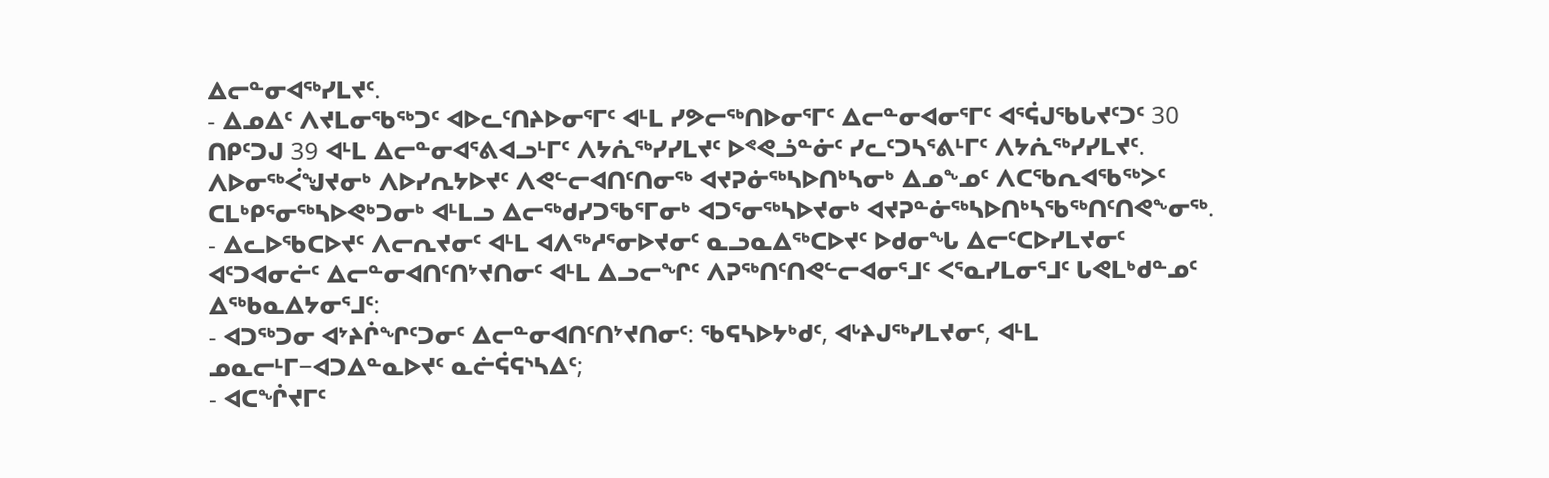ᐃᓕᓐᓂᐊᖅᓯᒪᔪᑦ.
- ᐃᓄᐃᑦ ᐱᔪᒪᓂᖃᖅᑐᑦ ᐊᐅᓚᑦᑎᔨᐅᓂᕐᒥᑦ ᐊᒻᒪ ᓯᕗᓕᖅᑎᐅᓂᕐᒥᑦ ᐃᓕᓐᓂᐊᓂᕐᒥᑦ ᐊᕐᕌᒍᖃᒐᔪᑦᑐᑦ 30 ᑎᑭᑦᑐᒍ 39 ᐊᒻᒪ ᐃᓕᓐᓂᐊᕐᕕᐊᓗᒻᒥᑦ ᐱᔭᕇᖅᓯᓯᒪᔪᑦ ᐅᕝᕙᓘᓐᓃᑦ ᓯᓚᑦᑐᓴᕐᕕᒻᒥᑦ ᐱᔭᕇᖅᓯᓯᒪᔪᑦ.
ᐱᐅᓂᖅᐹᖑᔪᓂᒃ ᐱᐅᓯᕆᔭᐅᔪᑦ ᐱᕙᓪᓕᐊᑎᑦᑎᓂᖅ ᐊᔪᕈᓃᖅᓴᐅᑎᒃᓴᓂᒃ ᐃᓄᖕᓄᑦ ᐱᑕᖃᕆᐊᖃᖅᐳᑦ ᑕᒪᒃᑭᕐᓂᖅᓴᐅᕙᒃᑐᓂᒃ ᐊᒻᒪᓗ ᐃᓕᖅᑯᓯᑐᖃᕐᒥᓂᒃ ᐊᑐᕐᓂᖅᓴᐅᔪᓂᒃ ᐊᔪᕈᓐᓃᖅᓴᐅᑎᒃᓴᖃᖅᑎᑦᑎᕙᖕᓂᖅ.
- ᐃᓚᐅᖃᑕᐅᔪᑦ ᐱᓕᕆᔪᓂᑦ ᐊᒻᒪ ᐊᐱᖅᓱᕐᓂᐅᔪᓂᑦ ᓇᓗᓇᐃᖅᑕᐅᔪᑦ ᐅᑯᓂᖓ ᐃᓕᑦᑕᐅᓯᒪᔪᓂᑦ ᐊᑦᑐᐊᓂᓖᑦ ᐃᓕᓐᓂᐊᑎᑦᑎᔾᔪᑎᓂᑦ ᐊᒻᒪ ᐃᓗᓕᖏᑦ ᐱᕈᖅᑎᑦᑎᕙᓪᓕᐊᓂᕐᒧᑦ ᐸᕐᓇᓯᒪᓂᕐᒧᑦ ᒐᕙᒪᒃᑯᓐᓄᑦ ᐃᖅᑲᓇᐃᔭᓂᕐᒧᑦ:
- ᐊᑐᖅᑐᓂ ᐊᔾᔨᒌᖏᑦᑐᓂᑦ ᐃᓕᓐᓂᐊᑎᑦᑎᔾᔪᑎᓂᑦ: ᖃᕋᓴᐅᔭᒃᑯᑦ, ᐊᒡᔨᒍᖅᓯᒪᔪᓂᑦ, ᐊᒻᒪ ᓄᓇᓕᒻᒥ−ᐊᑐᐃᓐᓇᐅᔪᑦ ᓇᓖᕌᕋᔅᓴᐃᑦ;
- ᐊᑕᖐᔪᒥᑦ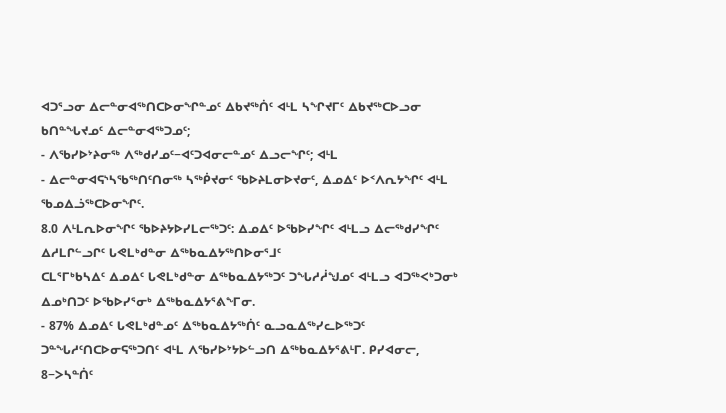ᐊᑐᕐᓗᓂ ᐃᓕᓐᓂᐊᖅᑎᑕᐅᓂᖏᓐᓄᑦ ᐃᑲᔪᖅᑏᑦ ᐊᒻᒪ ᓴᖏᔪᒥᑦ ᐃᑲᔪᖅᑕᐅᓗᓂ ᑲᑎᓐᖓᔪᓄᑦ ᐃᓕᓐᓂᐊᖅᑐᓄᑦ;
- ᐱᖃᓯᐅᔾᔨᓂᖅ ᐱᖅᑯᓯᓄᑦ−ᐊᑦᑐᐊᓂᓕᓐᓄᑦ ᐃᓗᓕᖏᑦ; ᐊᒻᒪ
- ᐃᓕᓐᓂᐊᕋᔅᓴᖃᖅᑎᑦᑎᓂᖅ ᓴᖅᑮᔪᓂᑦ ᖃᐅᔨᒪᓂᐅᔪᓂᑦ, ᐃᓄᐃᑦ ᐅᑉᐱᕆᔭᖏᑦ ᐊᒻᒪ ᖃᓄᐃᓘᖅᑕᐅᓂᖏᑦ.
8.0 ᐱᒻᒪᕆᐅᓂᖏᑦ ᖃᐅᔨᔭᐅᓯᒪᓕᖅᑐᑦ: ᐃᓄᐃᑦ ᐅᖃᐅᓯᖏᑦ ᐊᒻᒪᓗ ᐃᓕᖅᑯᓯᖏᑦ ᐃᓱᒪᒋᓪᓗᒋᑦ ᒐᕙᒪᒃᑯᓐᓂ ᐃᖅᑲᓇᐃᔭᖅᑎᐅᓂᕐᒧᑦ
ᑕᒪᕐᒥᒃᑲᓴᐃᑦ ᐃᓄᐃᑦ ᒐᕙᒪᒃᑯᓐᓂ ᐃᖅᑲᓇᐃᔭᖅᑐᑦ ᑐᖓᓱᓲᖑᓄᑦ ᐊᒻᒪᓗ ᐊᑐᖅᐸᒃᑐᓂᒃ ᐃᓄᒃᑎᑐᑦ ᐅᖃᐅᓯᕐᓂᒃ ᐃᖅᑲᓇᐃᔭᕐᕕᖕᒥᓂ.
- 87% ᐃᓄᐃᑦ ᒐᕙᒪᒃᑯᓐᓄᑦ ᐃᖅᑲᓇᐃᔭᖅᑏᑦ ᓇᓗᓇᐃᖅᓯᓚᐅᖅᑐᑦ ᑐᓐᖓᓱᑦᑎᑕᐅᓂᕋᖅᑐᑎᑦ ᐊᒻᒪ ᐱᖃᓯᐅᔾᔭᐅᓪᓗᑎ ᐃᖅᑲᓇᐃᔭᕐᕕᒻᒥ. ᑭᓯᐊᓂᓕ, 8−ᐳᓴᓐᑏᑦ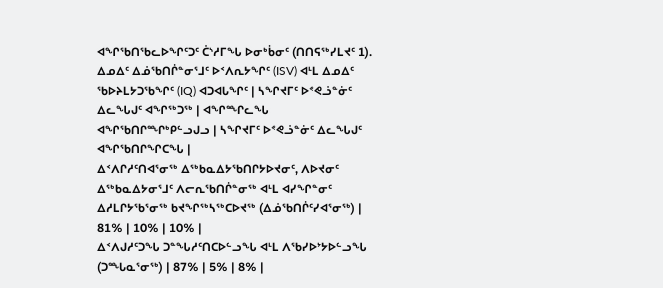ᐊᖏᖃᑎᖃᓚᐅᖏᑦᑐᑦ ᑖᔅᓱᒥᖓ ᐅᓂᒃᑳᓂᑦ (ᑎᑎᕋᖅᓯᒪᔪᑦ 1).
ᐃᓄᐃᑦ ᐃᓅᖃᑎᒌᓐᓂᕐᒧᑦ ᐅᑉᐱᕆᔭᖏᑦ (ISV) ᐊᒻᒪ ᐃᓄᐃᑦ ᖃᐅᔨᒪᔭᑐᖃᖏᑦ (IQ) ᐊᑐᐊᒐᖏᑦ | ᓴᖏᔪᒥᑦ ᐅᕝᕙᓘᓐᓃᑦ ᐃᓚᖓᒍᑦ ᐊᖏᖅᑐᖅ | ᐊᖏᙱᓚᖓ ᐊᖏᖃᑎᒋᙱᒃᑭᓪᓗᒍᓗ | ᓴᖏᔪᒥᑦ ᐅᕝᕙᓘᓐᓃᑦ ᐃᓚᖓᒍᑦ ᐊᖏᖃᑎᒋᖏᑕᖓ |
ᐃᑉᐱᒋᓱᑦᑎᐊᕐᓂᖅ ᐃᖅᑲᓇᐃᔭᖃᑎᒋᔭᐅᔪᓂᑦ, ᐱᐅᔪᓂᑦ ᐃᖅᑲᓇᐃᔭᓂᕐᒧᑦ ᐱᓕᕆᖃᑎᒌᓐᓂᖅ ᐊᒻᒪ ᐊᓯᖏᓐᓂᑦ ᐃᓱᒪᒋᔭᖃᕐᓂᖅ ᑲᔪᖏᖅᓴᖅᑕᐅᔪᖅ (ᐃᓅᖃᑎᒌᑦᓯᐊᕐᓂᖅ) | 81% | 10% | 10% |
ᐃᑉᐱᒍᓱᑦᑐᖓ ᑐᓐᖓᓱᑦᑎᑕᐅᓪᓗᖓ ᐊᒻᒪ ᐱᖃᓯᐅᔾᔭᐅᓪᓗᖓ (ᑐᙵᓇᕐᓂᖅ) | 87% | 5% | 8% |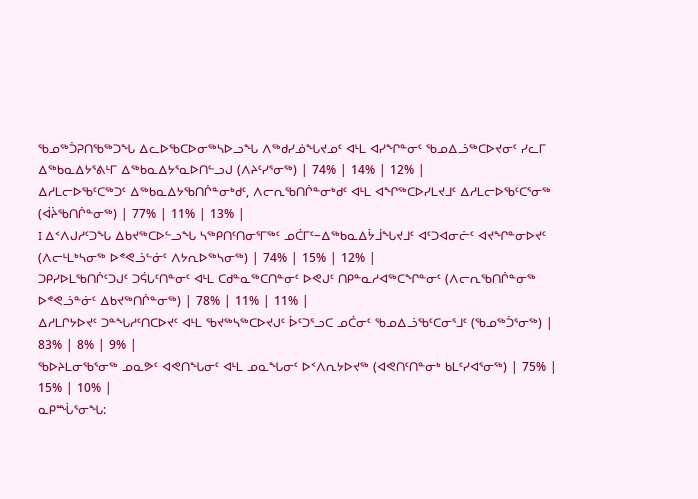ᖃᓄᖅᑑᕈᑎᖃᖅᑐᖓ ᐃᓚᐅᖃᑕᐅᓂᖅᓴᐅᓗᖓ ᐱᖅᑯᓯᓅᖓᔪᓄᑦ ᐊᒻᒪ ᐊᓯᖏᓐᓂᑦ ᖃᓄᐃᓘᖅᑕᐅᔪᓂᑦ ᓯᓚᒥ ᐃᖅᑲᓇᐃᔭᕐᕕᒻᒥ ᐃᖅᑲᓇᐃᔭᕐᓇᐅᑎᓪᓗᒍ (ᐱᔨᑦᓯᕐᓂᖅ) | 74% | 14% | 12% |
ᐃᓱᒪᓕᐅᖃᑦᑕᖅᑐᑦ ᐃᖅᑲᓇᐃᔭᖃᑎᒌᓐᓂᒃᑯᑦ, ᐱᓕᕆᖃᑎᒌᓐᓂᒃᑯᑦ ᐊᒻᒪ ᐊᖏᖅᑕᐅᓯᒪᔪᒧᑦ ᐃᓱᒪᓕᐅᖃᑦᑕᕐᓂᖅ (ᐋᔩᖃᑎᒌᓐᓂᖅ) | 77% | 11% | 13% |
I ᐃᑉᐱᒍᓱᑦᑐᖓ ᐃᑲᔪᖅᑕᐅᓪᓗᖓ ᓴᖅᑭᑎᑦᑎᓂᕐᒥᖅᑦ ᓄᑖᒥᑦ−ᐃᖅᑲᓇᐃᔮᒨᖓᔪᒧᑦ ᐊᑦᑐᐊᓂᓖᑦ ᐊᔪᖏᓐᓂᐅᔪᑦ (ᐱᓕᒻᒪᒃᓴᓂᖅ ᐅᕝᕙᓘᓪᓃᑦ ᐱᔭᕆᐅᖅᓴᓂᖅ) | 74% | 15% | 12% |
ᑐᑭᓯᐅᒪᖃᑎᒌᑦᑐᒍᑦ ᑐᕌᒐᑦᑎᓐᓂᑦ ᐊᒻᒪ ᑕᑯᓐᓇᖅᑕᑎᓐᓂᑦ ᐅᕙᒍᑦ ᑎᑭᓐᓇᓱᐊᖅᑕᖏᓐᓂᑦ (ᐱᓕᕆᖃᑎᒌᓐᓂᖅ ᐅᕝᕙᓘᓐᓃᑦ ᐃᑲᔪᖅᑎᒌᓐᓂᖅ) | 78% | 11% | 11% |
ᐃᓱᒪᒋᔭᐅᔪᑦ ᑐᓐᖓᓱᑦᑎᑕᐅᔪᑦ ᐊᒻᒪ ᖃᔪᖅᓴᖅᑕᐅᔪᒍᑦ ᐆᑦᑐᕐᓗᑕ ᓄᑖᓂᑦ ᖃᓄᐃᓘᖃᑦᑕᓂᕐᒧᑦ (ᖃᓄᖅᑑᕐᓂᖅ) | 83% | 8% | 9% |
ᖃᐅᔨᒪᓂᖃᕐᓂᖅ ᓄᓇᕗᑦ ᐊᕙᑎᖓᓂᑦ ᐊᒻᒪ ᓄᓇᖓᓂᑦ ᐅᑉᐱᕆᔭᐅᔪᖅ (ᐊᕙᑎᑦᑎᓐᓂᒃ ᑲᒪᑦᓯᐊᕐᓂᖅ) | 75% | 15% | 10% |
ᓇᑭᙶᕐᓂᖓ: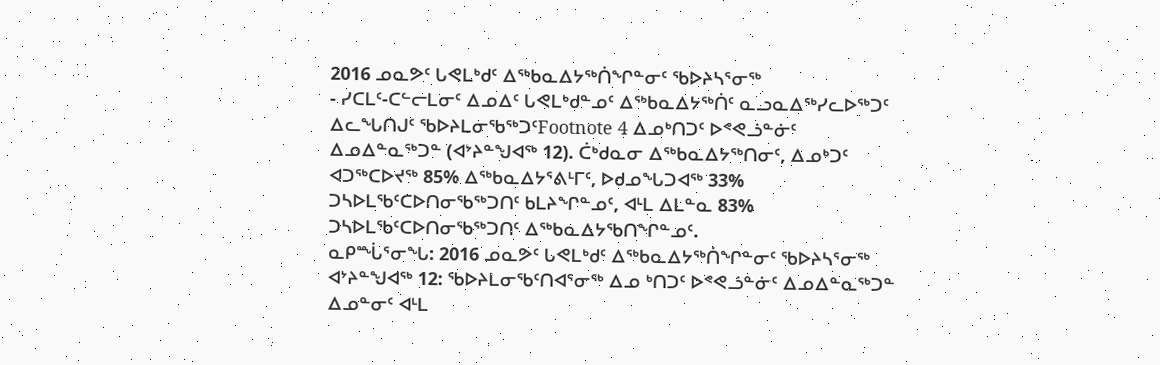2016 ᓄᓇᕗᑦ ᒐᕙᒪᒃᑯᑦ ᐃᖅᑲᓇᐃᔭᖅᑏᖏᓐᓂᑦ ᖃᐅᔨᓴᕐᓂᖅ
- ᓯᑕᒪᑦ-ᑕᓪᓕᒪᓂᑦ ᐃᓄᐃᑦ ᒐᕙᒪᒃᑯᓐᓄᑦ ᐃᖅᑲᓇᐃᔭᖅᑏᑦ ᓇᓗᓇᐃᖅᓯᓚᐅᖅᑐᑦ ᐃᓚᖓᑎᒍᑦ ᖃᐅᔨᒪᓂᖃᖅᑐᑦFootnote 4 ᐃᓄᒃᑎᑐᑦ ᐅᕝᕙᓘᓐᓃᑦ ᐃᓄᐃᓐᓇᖅᑐᓐ (ᐊᔾᔨᓐᖑᐊᖅ 12). ᑖᒃᑯᓇᓂ ᐃᖅᑲᓇᐃᔭᖅᑎᓂᑦ, ᐃᓄᒃᑐᑦ ᐊᑐᖅᑕᐅᔪᖅ 85% ᐃᖅᑲᓇᐃᔭᕐᕕᒻᒥᑦ, ᐅᑯᓄᖓᑐᐊᖅ 33% ᑐᓴᐅᒪᖃᑦᑕᐅᑎᓂᖃᖅᑐᑎᑦ ᑲᒪᔨᖏᓐᓄᑦ, ᐊᒻᒪ ᐃᒪᓐᓇ 83% ᑐᓴᐅᒪᖃᑦᑕᐅᑎᓂᖃᖅᑐᑎᑦ ᐃᖅᑲᓇᐃᔭᖃᑎᖏᓐᓄᑦ.
ᓇᑭᙶᕐᓂᖓ: 2016 ᓄᓇᕗᑦ ᒐᕙᒪᒃᑯᑦ ᐃᖅᑲᓇᐃᔭᖅᑏᖏᓐᓂᑦ ᖃᐅᔨᓴᕐᓂᖅ
ᐊᔾᔨᓐᖑᐊᖅ 12: ᖃᐅᔨᒪᓂᖃᑦᑎᐊᕐᓂᖅ ᐃᓄ ᒃᑎᑐᑦ ᐅᕝᕙᓘᓐᓃᑦ ᐃᓄᐃᓐᓇᖅᑐᓐ ᐃᓄᓐᓂᑦ ᐊᒻᒪ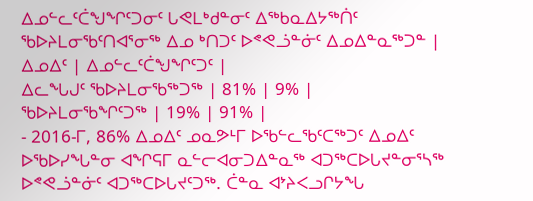ᐃᓄᓪᓚᑦᑖᖑᖏᑦᑐᓂᑦ ᒐᕙᒪᒃᑯᓐᓂᑦ ᐃᖅᑲᓇᐃᔭᖅᑏᑦ
ᖃᐅᔨᒪᓂᖃᑦᑎᐊᕐᓂᖅ ᐃᓄ ᒃᑎᑐᑦ ᐅᕝᕙᓘᓐᓃᑦ ᐃᓄᐃᓐᓇᖅᑐᓐ | ᐃᓄᐃᑦ | ᐃᓄᓪᓚᑦᑖᖑᖏᑦᑐᑦ |
ᐃᓚᖓᒍᑦ ᖃᐅᔨᒪᓂᖃᖅᑐᖅ | 81% | 9% |
ᖃᐅᔨᒪᓂᖃᖏᑦᑐᖅ | 19% | 91% |
- 2016-ᒥ, 86% ᐃᓄᐃᑦ ᓄᓇᕗᒻᒥ ᐅᖃᓪᓚᖃᑦᑕᖅᑐᑦ ᐃᓄᐃᑦ ᐅᖃᐅᓯᖓᓐᓂ ᐊᖏᕋᒥ ᓇᓪᓕᐊᓂᑐᐃᓐᓇᖅ ᐊᑐᖅᑕᐅᒐᔪᓐᓂᕐᓴᖅ ᐅᕝᕙᓘᓐᓃᑦ ᐊᑐᖅᑕᐅᒐᔪᑦᑐᖅ. ᑖᓐᓇ ᐊᔾᔨᐸᓗᒋᔭᖓ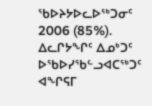ᖃᐅᔨᔭᐅᓚᐅᖅᑐᓂᑦ 2006 (85%). ᐃᓚᒋᔭᖏᑦ ᐃᓄᒃᑐᑦ ᐅᖃᐅᓯᖃᓪᓗᐊᑕᖅᑐᑦ ᐊᖏᕋᒥ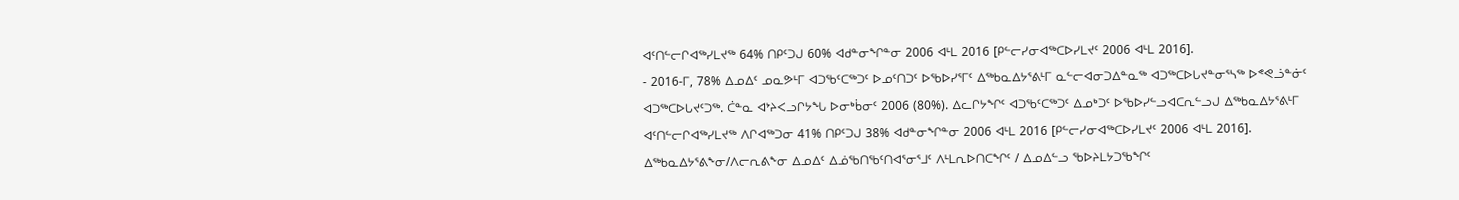ᐊᑦᑎᓪᓕᒋᐊᖅᓯᒪᔪᖅ 64% ᑎᑭᑦᑐᒍ 60% ᐊᑯᓐᓂᖏᓐᓂ 2006 ᐊᒻᒪ 2016 [ᑭᓪᓕᓯᓂᐊᖅᑕᐅᓯᒪᔪᑦ 2006 ᐊᒻᒪ 2016].
- 2016-ᒥ, 78% ᐃᓄᐃᑦ ᓄᓇᕗᒻᒥ ᐊᑐᖃᑦᑕᖅᑐᑦ ᐅᓄᑦᑎᑐᑦ ᐅᖃᐅᓯᕐᒥᑦ ᐃᖅᑲᓇᐃᔭᕐᕕᒻᒥ ᓇᓪᓕᐊᓂᑐᐃᓐᓇᖅ ᐊᑐᖅᑕᐅᒐᔪᓐᓂᕐᓴᖅ ᐅᕝᕙᓘᓐᓃᑦ ᐊᑐᖅᑕᐅᒐᔪᑦᑐᖅ. ᑖᓐᓇ ᐊᔾᔨᐸᓗᒋᔭᖓ ᐅᓂᒃᑳᓂᑦ 2006 (80%). ᐃᓚᒋᔭᖏᑦ ᐊᑐᖃᑦᑕᖅᑐᑦ ᐃᓄᒃᑐᑦ ᐅᖃᐅᓯᓪᓗᐊᑕᕆᓪᓗᒍ ᐃᖅᑲᓇᐃᔭᕐᕕᒻᒥ ᐊᑦᑎᓪᓕᒋᐊᖅᓯᒪᔪᖅ ᐱᒋᐊᖅᑐᓂ 41% ᑎᑭᑦᑐᒍ 38% ᐊᑯᓐᓂᖏᓐᓂ 2006 ᐊᒻᒪ 2016 [ᑭᓪᓕᓯᓂᐊᖅᑕᐅᓯᒪᔪᑦ 2006 ᐊᒻᒪ 2016].
ᐃᖅᑲᓇᐃᔭᕐᕕᖕᓂ/ᐱᓕᕆᕕᖕᓂ ᐃᓄᐃᑦ ᐃᓅᖃᑎᖃᑦᑎᐊᕐᓂᕐᒧᑦ ᐱᒻᒪᕆᐅᑎᑕᖏᑦ / ᐃᓄᐃᓪᓗ ᖃᐅᔨᒪᔭᑐᖃᖏᑦ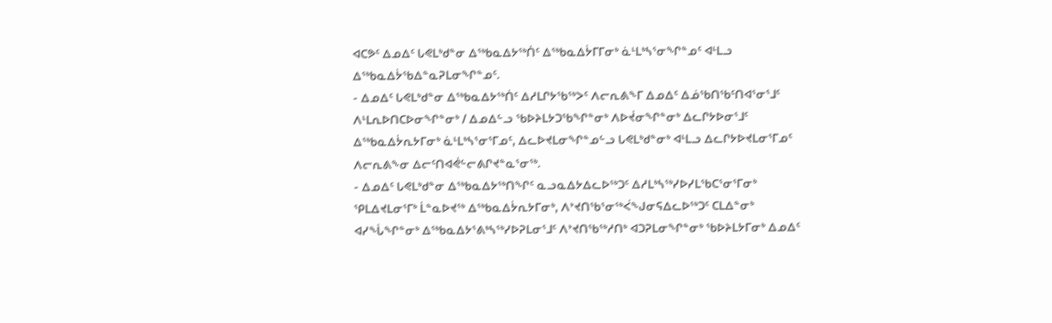ᐊᑕᕗᑦ ᐃᓄᐃᑦ ᒐᕙᒪᒃᑯᓐᓂ ᐃᖅᑲᓇᐃᔭᖅᑏᑦ ᐃᖅᑲᓇᐃᔮᒥᒥᓂᒃ ᓈᒻᒪᒃᓴᕐᓂᖏᓐᓄᑦ ᐊᒻᒪᓗ ᐃᖅᑲᓇᐃᔮᖃᐃᓐᓇᕈᒪᓂᖏᓐᓄᑦ.
- ᐃᓄᐃᑦ ᒐᕙᒪᒃᑯᓐᓂ ᐃᖅᑲᓇᐃᔭᖅᑏᑦ ᐃᓱᒪᒋᔭᖃᖅᐳᑦ ᐱᓕᕆᕕᖕᒥ ᐃᓄᐃᑦ ᐃᓅᖃᑎᖃᑦᑎᐊᕐᓂᕐᒧᑦ ᐱᒻᒪᕆᐅᑎᑕᐅᓂᖏᓐᓂᒃ / ᐃᓄᐃᓪᓗ ᖃᐅᔨᒪᔭᑐᖃᖏᓐᓂᒃ ᐱᐅᔫᓂᖏᓐᓂᒃ ᐃᓚᒋᔭᐅᓂᕐᒧᑦ ᐃᖅᑲᓇᐃᔮᕆᔭᒥᓂᒃ ᓈᒻᒪᒃᓴᕐᓂᕐᒥᓄᑦ, ᐃᓚᐅᔪᒪᓂᖏᓐᓄᓪᓗ ᒐᕙᒪᒃᑯᓐᓂᒃ ᐊᒻᒪᓗ ᐃᓚᒋᔭᐅᔪᒪᓂᕐᒥᓄᑦ ᐱᓕᕆᕕᖕᓂ ᐃᓕᑦᑎᐊᕚᓪᓕᕕᒋᔪᓐᓇᕐᓂᖅ.
- ᐃᓄᐃᑦ ᒐᕙᒪᒃᑯᓐᓂ ᐃᖅᑲᓇᐃᔭᖅᑎᖏᑦ ᓇᓗᓇᐃᔭᐃᓚᐅᖅᑐᑦ ᐃᓱᒪᒃᓴᖅᓯᐅᓯᒪᖃᑕᕐᓂᕐᒥᓂᒃ ᕿᒪᐃᔪᒪᓂᕐᒥᒃ ᒫᓐᓇᐅᔪᖅ ᐃᖅᑲᓇᐃᔮᕆᔭᒥᓂᒃ, ᐱᔾᔪᑎᖃᕐᓂᖅᐹᖑᓂᕋᐃᓚᐅᖅᑐᑦ ᑕᒪᐃᓐᓂᒃ ᐊᓯᖔᖏᓐᓂᒃ ᐃᖅᑲᓇᐃᔭᕐᕕᒃᓴᖅᓯᐅᕈᒪᓂᕐᒧᑦ ᐱᔾᔪᑎᖃᖅᓱᑎᒃ ᐊᑐᕈᒪᓂᖏᓐᓂᒃ ᖃᐅᔨᒪᔭᒥᓂᒃ ᐃᓄᐃᑦ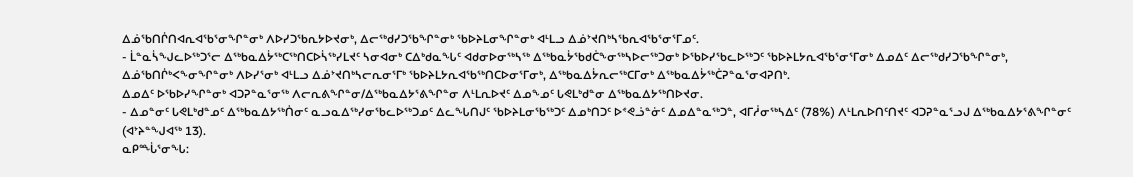ᐃᓅᖃᑎᒌᑎᐊᕆᐊᖃᕐᓂᖏᓐᓂᒃ ᐱᐅᓯᑐᖃᕆᔭᐅᔪᓂᒃ, ᐃᓕᖅᑯᓯᑐᖃᖏᓐᓂᒃ ᖃᐅᔨᒪᓂᖏᓐᓂᒃ ᐊᒻᒪᓗ ᐃᓅᔾᔪᑎᒃᓴᖃᕆᐊᖃᕐᓂᕐᒥᓄᑦ.
- ᒫᓐᓇᓵᖑᓚᐅᖅᑐᕐᓕ ᐃᖅᑲᓇᐃᔮᖅᑕᖅᑎᑕᐅᓵᖅᓯᒪᔪᑦ ᓴᓂᐊᓂᒃ ᑕᐃᒃᑯᓇᖓᑦ ᐊᑯᓂᐅᓂᖅᓴᖅ ᐃᖅᑲᓇᔮᖃᑯᑖᖕᓂᖅᓴᐅᓕᖅᑐᓂᒃ ᐅᖃᐅᓯᖃᓚᐅᖅᑐᑦ ᖃᐅᔨᒪᔭᕆᐊᖃᕐᓂᕐᒥᓂᒃ ᐃᓄᐃᑦ ᐃᓕᖅᑯᓯᑐᖃᖏᓐᓂᒃ, ᐃᓅᖃᑎᒌᒃᐸᖕᓂᖏᓐᓂᒃ ᐱᐅᓯᕐᓂᒃ ᐊᒻᒪᓗ ᐃᓅᔾᔪᑎᒃᓴᓕᕆᓂᕐᒥᒃ ᖃᐅᔨᒪᔭᕆᐊᖃᖅᑎᑕᐅᓂᕐᒥᓂᒃ, ᐃᖅᑲᓇᐃᔮᕆᓕᖅᑕᒥᓂᒃ ᐃᖅᑲᓇᐃᔮᖅᑖᕈᓐᓇᕐᓂᐊᕈᑎᒃ.
ᐃᓄᐃᑦ ᐅᖃᐅᓯᖏᓐᓂᒃ ᐊᑐᕈᓐᓇᕐᓂᖅ ᐱᓕᕆᕕᖏᓐᓂ/ᐃᖅᑲᓇᐃᔭᕐᕕᖏᓐᓂ ᐱᒻᒪᕆᐅᔪᑦ ᐃᓄᖕᓄᑦ ᒐᕙᒪᒃᑯᓐᓂ ᐃᖅᑲᓇᐃᔭᖅᑎᐅᔪᓂ.
- ᐃᓄᓐᓂᑦ ᒐᕙᒪᒃᑯᓐᓄᑦ ᐃᖅᑲᓇᐃᔭᖅᑏᓂᑦ ᓇᓗᓇᐃᖅᓯᓂᖃᓚᐅᖅᑐᓄᑦ ᐃᓚᖓᑎᒍᑦ ᖃᐅᔨᒪᓂᖃᖅᑐᑦ ᐃᓄᒃᑎᑐᑦ ᐅᕝᕙᓘᓐᓃᑦ ᐃᓄᐃᓐᓇᖅᑐᓐ, ᐊᒥᓲᓂᖅᓴᐃᑦ (78%) ᐱᒻᒪᕆᐅᑎᑦᑎᔪᑦ ᐊᑐᕈᓐᓇᕐᓗᒍ ᐃᖅᑲᓇᐃᔭᕐᕕᖏᓐᓂᑦ (ᐊᔾᔨᓐᖑᐊᖅ 13).
ᓇᑭᙶᕐᓂᖓ: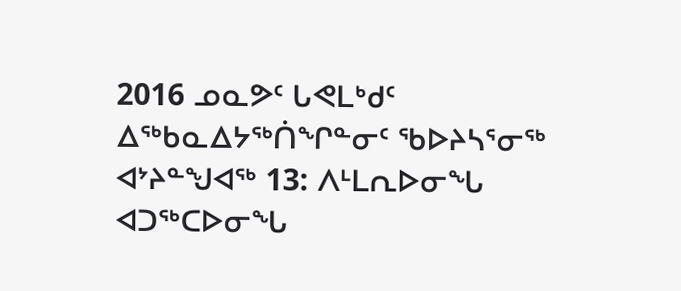2016 ᓄᓇᕗᑦ ᒐᕙᒪᒃᑯᑦ ᐃᖅᑲᓇᐃᔭᖅᑏᖏᓐᓂᑦ ᖃᐅᔨᓴᕐᓂᖅ
ᐊᔾᔨᓐᖑᐊᖅ 13: ᐱᒻᒪᕆᐅᓂᖓ ᐊᑐᖅᑕᐅᓂᖓ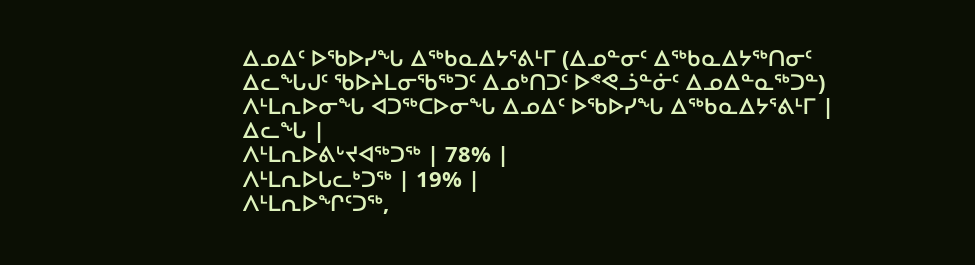ᐃᓄᐃᑦ ᐅᖃᐅᓯᖓ ᐃᖅᑲᓇᐃᔭᕐᕕᒻᒥ (ᐃᓄᓐᓂᑦ ᐃᖅᑲᓇᐃᔭᖅᑎᓂᑦ ᐃᓚᖓᒍᑦ ᖃᐅᔨᒪᓂᖃᖅᑐᑦ ᐃᓄᒃᑎᑐᑦ ᐅᕝᕙᓘᓐᓃᑦ ᐃᓄᐃᓐᓇᖅᑐᓐ)
ᐱᒻᒪᕆᐅᓂᖓ ᐊᑐᖅᑕᐅᓂᖓ ᐃᓄᐃᑦ ᐅᖃᐅᓯᖓ ᐃᖅᑲᓇᐃᔭᕐᕕᒻᒥ | ᐃᓚᖓ |
ᐱᒻᒪᕆᐅᕕᒡᔪᐊᖅᑐᖅ | 78% |
ᐱᒻᒪᕆᐅᒐᓚᒃᑐᖅ | 19% |
ᐱᒻᒪᕆᐅᖏᑦᑐᖅ,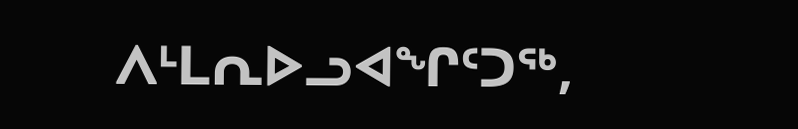ᐱᒻᒪᕆᐅᓗᐊᖏᑦᑐᖅ,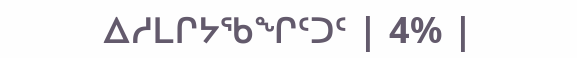ᐃᓱᒪᒋᔭᖃᖏᑦᑐᑦ | 4% |